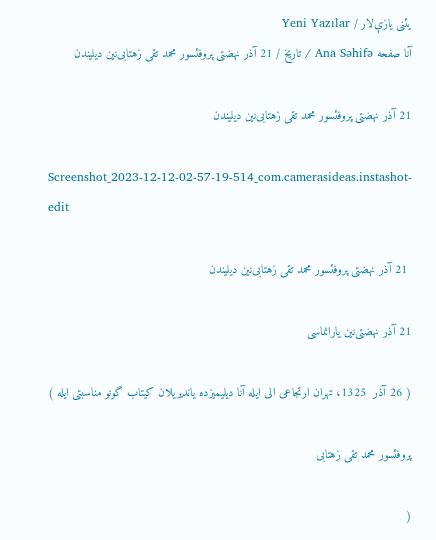یئنی یازې‌لار / Yeni Yazılar
آنا صفحه Ana Səhifə / تاریخ / 21 آذر نهضتی‌ پروفئسور محمد تقی زهتابی‌نین دیلیندن

21 آذر نهضتی‌ پروفئسور محمد تقی زهتابی‌نین دیلیندن

Screenshot_2023-12-12-02-57-19-514_com.camerasideas.instashot-edit

 21 آذر نهضتی‌ پروفئسور محمد تقی زهتابی‌نین دیلیندن

21 آذر نهضتی‌نین یارانماسی

( 26 آذر  1325، تهران ارتجاعی الی ایله آنا دیلیمیزده یاندیریلان كیتاب گونو مناسبتی ایله )

پروفئسور محمد تقی زهتابی

(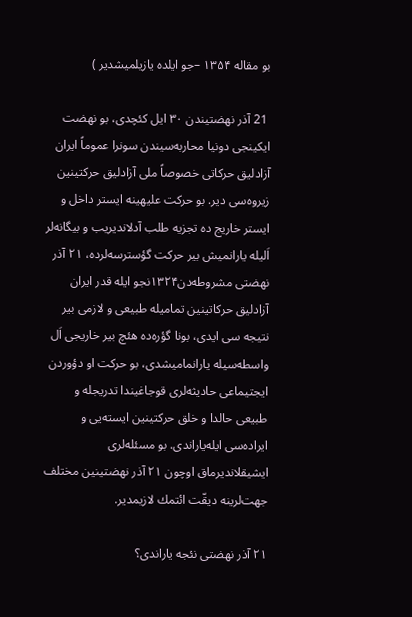بو مقاله ۱۳۵۴ –جو ایلده یازیلمیشدیر )

 21 آذر نهضتیندن ۳۰ ایل كئچدی، بو نهضت ایكینجی دونیا محاربه‌سیندن سونرا عموماً ایران آزادلیق حركاتی خصوصاً ملی آزادلیق حركتینین زیروه‌سی دیر. بو حركت علیهینه ایستر داخل و ایستر خاریج ده تجزیه طلب آدلاندیریب و بیگانه‌لر اَلیله یارانمیش بیر حركت گؤسترسه‌لرده، ۲۱ آذر نهضتی مشروطه‌دن۱۳۲۴نجو ایله قدر ایران آزادلیق حركاتینین تمامیله طبیعی و لازمی بیر نتیجه سی ایدی، بونا گؤره‌ده هئچ بیر خاریجی اَل واسطه‌سیله یارانمامیشدی، بو حركت او دؤوردن ایجتیماعی حادیثه‌لری قوجاغیندا تدریجله و طبیعی حالدا و خلق حركتینین ایسته‌یی و ایراده‌سی ایله‌یاراندی. بو مسئله‌لری ایشیقلاندیرماق اوچون ۲۱ آذر نهضتینین مختلف جهت‌لرینه دیقّت ائتمك لازیمدیر.

۲۱ آذر نهضتی نئجه یاراندی؟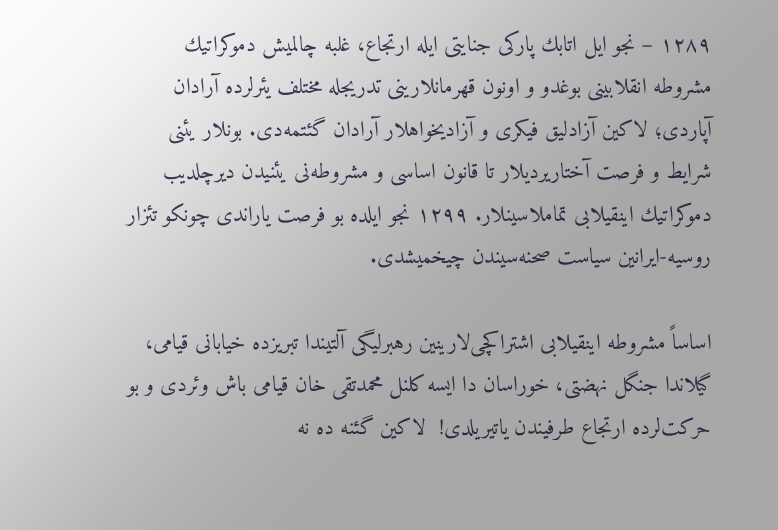۱۲۸۹ – نجو ایل اتابك پاركی جنایتی ایله ارتجاع، غلبه چالمیش دموكراتیك مشروطه انقلابینی بوغدو و اونون قهرمانلارینی تدریجله مختلف یئرلرده آرادان آپاردی؛ لاكین آزادلیق فیكری و آزادیخواهلار آرادان گئتمه‌دی. بونلار یئنی شرایط و فرصت آختاریردیلار تا قانون اساسی و مشروطه‌نی یئنیدن دیرچلدیب دموكراتیك اینقیلابی تماملاسینلار. ۱۲۹۹ نجو ایلده بو فرصت یاراندی چونكو تئزار روسیه-ایرانین سیاست صحنه‌سیندن چیخمیشدی.

اساساً مشروطه اینقیلابی اشتراكچی‌لارینین رهبرلیگی آلتیندا تبریزده خیابانی قیامی، گیلاندا جنگل نهضتی، خوراسان دا ایسه كلنل محمدتقی خان قیامی باش وئردی و بو حركت‌لرده ارتجاع طرفیندن یاتیریلدی!  لاكین گئنه ده نه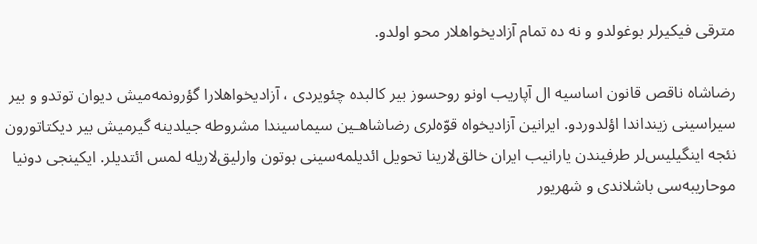مترقی فیكیرلر بوغولدو و نه ده تمام آزادیخواهلار محو اولدو.

رضاشاه ناقص قانون اساسیه ال آپاریب اونو روحسوز بیر كالبده چئویردی ، آزادیخواهلارا گؤرونمه‌میش دیوان توتدو و بیر سیراسینی زینداندا اؤلدوردو. ایرانین آزادیخواه قوّه‌لری رضاشاهـین سیماسیندا مشروطه جیلدینه گیرمیش بیر دیكتاتورون نئجه اینگیلیس‌لر طرفیندن یارانیب ایران خالق‌لارینا تحویل ائدیلمه‌سینی بوتون وارلیق‌لاریله لمس ائتدیلر. ایكینجی دونیا موحاریبه‌سی باشلاندی و شهریور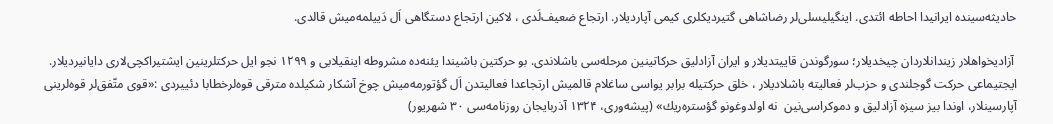حادیثه‌سینده ایرانیدا احاطه ائتدی. اینگیلیسلی‌لر رضاشاهی گتیردیكلری‌ كیمی آپاردیلار. ارتجاع ضعیف‌لَدی ، لاكین ارتجاع دستگاهی اَل دَییلمه‌میش قالدی.

 آزادیخواهلار زیندانلاردان چیخدیلار؛ سورگوندن قاییتدیلار و ایران آزادلیق حركاتینین مرحله‌سی باشلاندی. بو حركتین باشیندا یئنه‌ده مشروطه اینقیلابی و ۱۲۹۹ نجو ایل حركتلرینین ایشتیراكچی‌لاری دایانیردیلار. ایجتیماعی حركت گوجلندی و حزب‌لر فعالیته باشلادیلار ، خلق حركتیله برابر یواسی ساغلام قالمیش ارتجاعدا فعالیتدن اَل گؤتورمه‌میش چوخ آشكار شكیلده مترقی قوه‌لرخطابا دئییردی :«قوی متّفق‌لر قوه‌لرینی آپارسینلار، اوندا بیز سیزه آزادلیق و دموكراسی‌نین  نه اولدوغونو گؤستره‌ریك» (پیشه‌وری، ۱۳۲۴ آذربایجان روزنامه‌سی ۳۰ شهریور)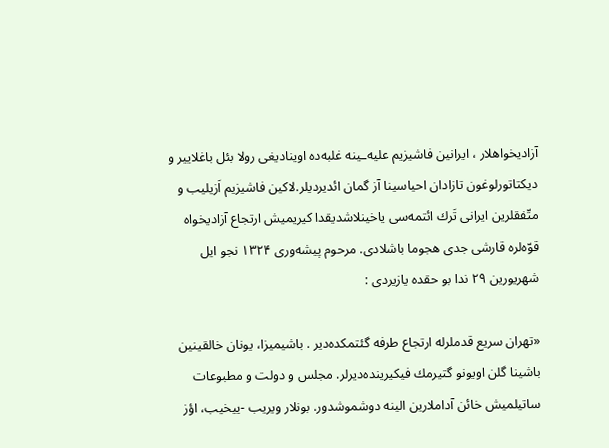آزادیخواهلار ، ایرانین فاشیزیم علیه‌ـینه غلبه‌ده اوینادیغی رولا بئل باغلاییر و دیكتاتورلوغون تازادان احیاسینا آز گمان ائدیردیلر.لاكین فاشیزیم اَزیلیب و متّفقلرین ایرانی تَرك ائتمه‌سی یاخینلاشدیقدا كیریمیش ارتجاع آزادیخواه قوّه‌لره قارشی جدی هجوما باشلادی. مرحوم پیشه‌وری ۱۳۲۴ نجو ایل شهریورین ۲۹ ندا بو حقده یازیردی :

«تهران سریع قدملرله ارتجاع طرفه گئتمكده‌دیر . باشیمیزا، یونان خالقینین باشینا گلن اویونو گتیرمك فیكیرینده‌دیرلر. مجلس و دولت و مطبوعات ساتیلمیش خائن آداملارین الینه دوشموشدور. بونلار ویریب -ییخیب، اؤز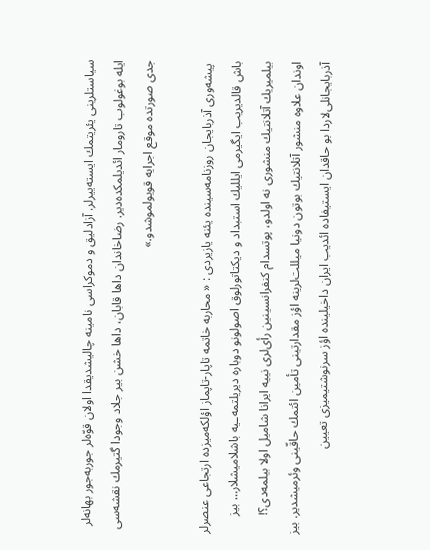سیاستلرینی یئریتمك ایسته‌ییرلر. آزادلیق و دموكراسی نامینه چالیشدیقدا اولان قوّه‌لر جوربه‌جور بهانه‌لر ایله بوغولوب تارومار ائدیلمكده‌دیر. رضاخاندان داها قابان، داها خشن بیر جلاد وجودا گتیرمك نقشه‌سی جدی صورتده موقع اجرایه قویولموشدو.»

 پیشه‌وری آذربایجان روزنامه‌سینده یئنه یازیردی : « محاربه خاتمه تاپار-تاپماز اؤلكه‌میزده ارتجاعی عنصرلر باش قالدیریب ایگیرمی ایللیك استبداد و دیكتاتورلوق اصولونو دوباره دیریلتمه‌ـیه باشلامیشلار… بیز بیلمیریك آتلانتیك منشوری نه اولدو، پوتسدام كنفرانسینین رأی‌لری نییه ایرانا شامیل اولا بیلمه‌دی؟! اوندان علاوه منشور آتلانتیك بوتون دونیا میللت‌لرینه اؤز مقدارتینی تأمین ائتمك حاقّینی وئرمیشدیر. بیز آذربایجانلی‌لاردا بو حاقدان ایستیفاده ائدیب ایران داخیلینده اؤز سرنوشتیمیزی تعیین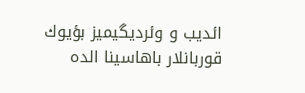ائدیب و وئردیگیمیز بؤیوك قوربانلار باهاسینا الده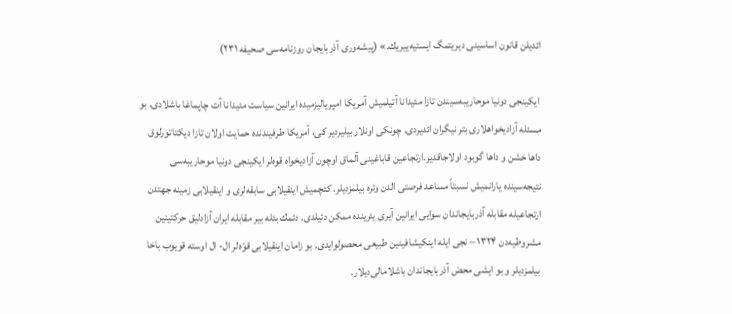ائدیلن قانون اساسینی دیریتمگ ایستیه‌ییریك.» (پیشه‌وری آذربایجان روزنامه‌سی صحیفه ۲۳۱)

 ایكینجی دونیا موحاریبه‌سیندن تازا مئیدانا آتیلمیش آمریكا امپریالیزمیده ایرانین سیاست مئیدانا آت چاپماغا باشلادی. بو مسئله آزادیخواهلاری بتر نیگران ائدیردی. چونکی اونلار بیلیردیر كی، آمریكا طرفیندنده حمایت اولان تازا دیكتاتورلوق داها خشن و داها گوبود اولاجاقدیر.ارتجاعین قاباغینی آلماق اوچون آزادیخواه قوه‌لر ایكینجی دونیا موحاریبه‌سی نتیجه‌سینده یارانمیش نسبتاً مساعد فرصتی الدن وئره بیلمزدیلر. كئچمیش اینقیلابی سابقه‌لری و اینقیلابی زمینه جهتدن ارتجاعیله مقابله آذربایجاندان سوایی ایرانین آیری یئرینده ممكن دئیلدی. دئمك بئله بیر مقابله ایران آزادلیق حركتینین مشروطیه‌دن ۱۳۲۴ – نجی ایله اینكیشافینین طبیعی محصولوایدی. بو زامان اینقیلابی قوّه‌لر ال- ال اوسته قویوب باخا بیلمزدیلر و بو ایشی محض آذربایجاندان باشلامالی‌دیلار.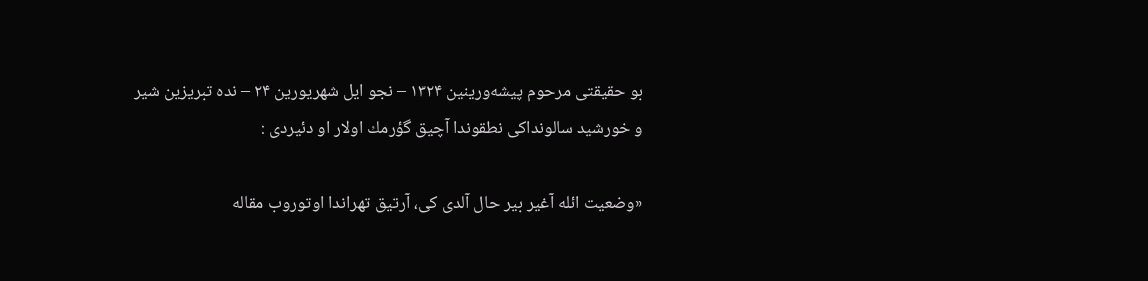بو حقیقتی مرحوم پیشه‌ورینین ۱۳۲۴ – نجو ایل شهریورین ۲۴ – نده تبریزین شیر و خورشید سالونداكی نطقوندا آچیق گؤرمك اولار او دئیردی :

«وضعیت ائله آغیر بیر حال آلدی كی، آرتیق تهراندا اوتوروب مقاله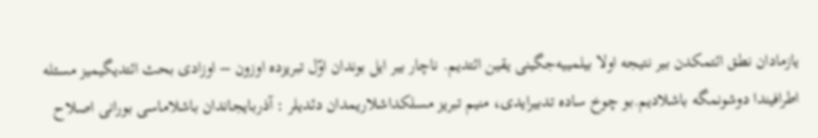یازمادان نطق ائتمكدن بیر نتیجه اولا بیلمییه‌جگینی یقین ائتدیم. ناچار بیر ایل بوندان اوّل تبریزده اوزون – اوزادی بحث ائتدیگیمیز مسئله اطرافیندا دوشونمگه باشلادیم.بو چوخ ساده تدبیرایدی، منیم تبریز مسلكداشلاریمدان دئدیلر : آذربایجاندان باشلاماسی بورانی اصلاح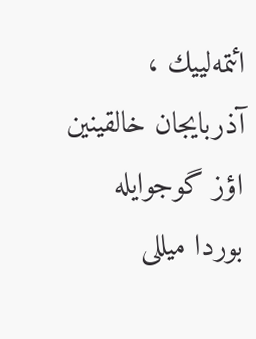ائتمه‌لییك ،  آذربایجان خالقینین اؤز گوجوایله بوردا میللی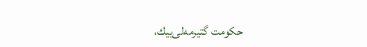حكومت گتیرمه‌لی‌ییك،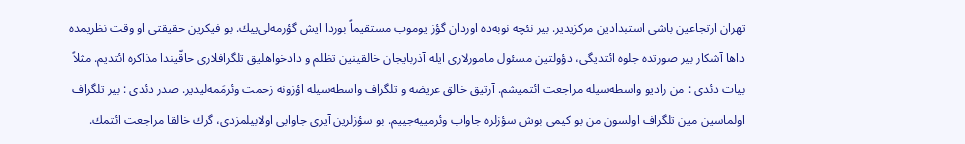تهران ارتجاعین باشی استبدادین مركزیدیر. بیر نئچه نوبه‌ده اوردان گؤز یوموب مستقیماً بوردا ایش گؤرمه‌لی‌ییك. بو فیكرین حقیقتی او وقت نظریمده داها آشكار بیر صورتده جلوه ائتدیگی، دؤولتین مسئول مامورلاری ایله آذربایجان خالقینین تظلم و دادخواهلیق تلگرافلاری حاقّیندا مذاكره ائتدیم. مثلاً بیات دئدی : من رادیو واسطه‌سیله مراجعت ائتمیشم. آرتیق خالق عریضه و تلگراف واسطه‌سیله اؤزونه زحمت وئرمَمه‌لیدیر. صدر دئدی : بیر تلگراف اولماسین مین تلگراف اولسون من بو كیمی بوش سؤزلره جاواب وئرمییه‌جییم. بو سؤزلرین آیری جاوابی اولابیلمزدی، گرك خالقا مراجعت ائتمك.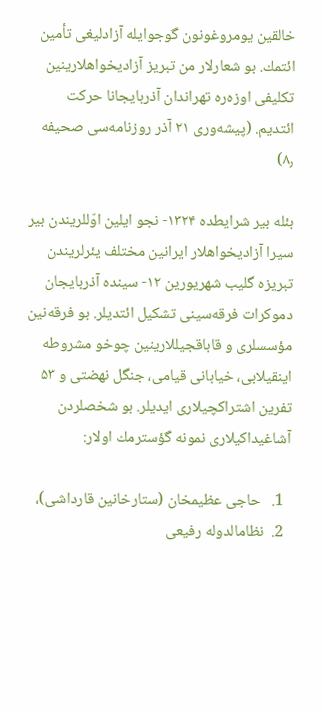خالقین یومروغونون گوجوایله آزادلیغی تأمین ائتمك. بو شعارلار من تبریز آزادیخواهلارینین تكلیفی اوزه‌ره تهراندان آذربایجانا حركت ائتدیم. (پیشه‌وری ۲۱ آذر روزنامه‌سی صحیفه ۸٫)

بئله بیر شرایطده ۱۳۲۴- نجو ایلین اوّللریندن بیر سیرا آزادیخواهلار ایرانین مختلف یئرلریندن تبریزه گلیب شهریورین ۱۲- سینده آذربایجان دموكرات فرقه‌سینی تشكیل ائتدیلر. بو فرقه‌نین مؤسسلری و قاباقجیللارینین چوخو مشروطه اینقیلابی، خیابانی قیامی، جنگل نهضتی و ۵۳ تفرین اشتراكچیلاری ایدیلر. بو شخصلردن آشاغیداكیلاری نمونه گؤسترمك اولار:

  1.   حاجی عظیمخان (ستارخانین قارداشی)،
  2.  نظامالدوله رفیعی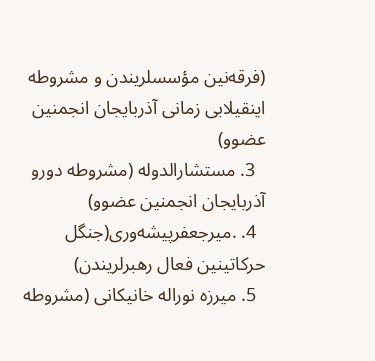(فرقه‌نین مؤسسلریندن و مشروطه اینقیلابی زمانی آذربایجان انجمنین عضوو)
  3. مستشارالدوله (مشروطه دورو آذربایجان انجمنین عضوو)
  4. .میرجعفرپیشه‌وری(جنگل حركاتینین فعال رهبرلریندن)
  5. میرزه نوراله خانیكانی (مشروطه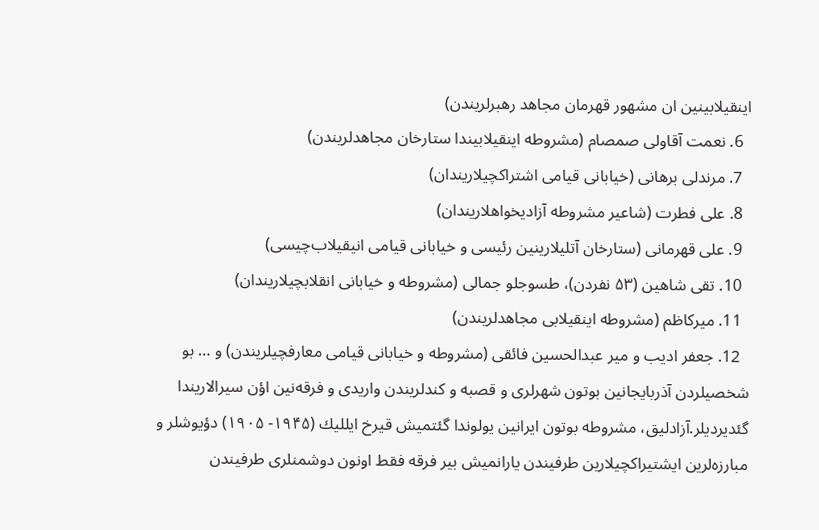اینقیلابینین ان مشهور قهرمان مجاهد رهبرلریندن)
  6. نعمت آقاولی صمصام (مشروطه اینقیلابیندا ستارخان مجاهدلریندن)
  7. مرندلی برهانی (خیابانی قیامی اشتراكچیلاریندان)
  8. علی فطرت (شاعیر مشروطه آزادیخواهلاریندان)
  9. علی قهرمانی (ستارخان آتلیلارینین رئیسی و خیابانی قیامی انیقیلاب‌چیسی)
  10. تقی شاهین (۵۳ نفردن)، طسوجلو جمالی (مشروطه و خیابانی انقلابچیلاریندان)
  11. میركاظم (مشروطه اینقیلابی مجاهدلریندن)
  12. جعفر ادیب و میر عبدالحسین فائقی (مشروطه و خیابانی قیامی معارفچیلریندن) و … بو شخصیلردن آذربایجانین بوتون شهرلری و قصبه و كندلریندن واریدی و فرقه‌نین اؤن سیرالاریندا گئدیردیلر.آزادلیق، مشروطه بوتون ایرانین یولوندا گئتمیش قیرخ ایللیك (۱۹۴۵- ۱۹۰۵) دؤیوشلر و مبارزه‌لرین ایشتیراكچیلارین طرفیندن یارانمیش بیر فرقه فقط اونون دوشمنلری طرفیندن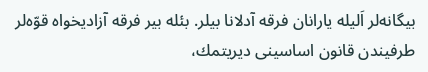بیگانه‌لر اَلیله یارانان فرقه آدلانا بیلر. بئله بیر فرقه آزادیخواه قوّه‌لر طرفیندن قانون اساسینی دیریتمك،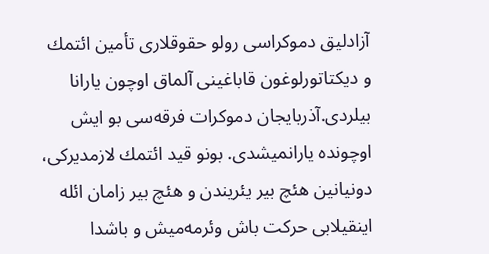آزادلیق دموكراسی رولو حقوقلاری تأمین ائتمك و دیكتاتورلوغون قاباغینی آلماق اوچون یارانا بیلردی.آذربایجان دموكرات فرقه‌سی بو ایش اوچونده یارانمیشدی. بونو قید ائتمك لازمدیركی، دونیانین هئچ بیر یئریندن و هئچ بیر زامان ائله اینقیلابی حركت باش وئرمه‌میش و باشدا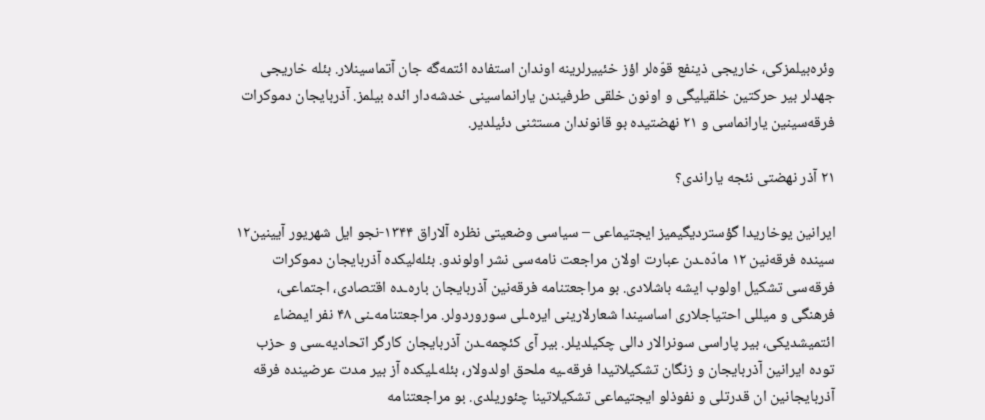وئره‌بیلمزكی، خاریجی ذینفع قوّه‌لر اؤز خئییرلرینه اوندان استفاده ائتمه‌گه جان آتماسینلار. بئله خاریجی جهدلر بیر حركتین خلقیلیگی و اونون خلقی طرفیندن یارانماسینی خدشه‌دار ائده بیلمز. آذربایجان دموكرات فرقه‌سینین یارانماسی و ۲۱ نهضتیده بو قانوندان مستثنی دئیلدیر.

۲۱ آذر نهضتی نئجه یاراندی؟

ایرانین یوخاریدا گؤستردیگیمیز ایجتیماعی – سیاسی وضعیتی نظره آلاراق ۱۳۴۴-نجو ایل شهریور آیینین۱۲ سینده فرقه‌نین ۱۲ مادّه‌ـدن عبارت اولان مراجعت نامه‌سی نشر اولوندو. بئله‌لیكده آذربایجان دموكرات فرقه‌سی تشكیل اولوب ایشه باشلادی. بو مراجعتنامه فرقه‌نین آذربایجان باره‌ـده اقتصادی، اجتماعی، فرهنگی و میللی احتیاجلاری اساسیندا شعارلارینی ایره‌ـلی سوروردولر. مراجعتنامه‌ـنی ۴۸ نفر ایمضاء ائتمیشدیكی، بیر پاراسی سونرالار دالی چكیلدیلر. بیر آی كئچمه‌ـدن آذربایجان كارگر اتحادیه‌ـسی و حزب توده ایرانین آذربایجان و زنگان تشكیلاتیدا فرقه‌ـیه ملحق اولدولار، بئله‌ـلیكده آز بیر مدت عرضینده فرقه آذربایجانین ان قدرتلی و نفوذلو ایجتیماعی تشكیلاتینا چئوریلدی. بو مراجعتنامه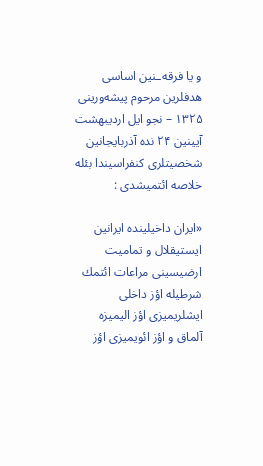و یا فرقه‌ـنین اساسی هدفلرین مرحوم پیشه‌ورینی ۱۳۲۵ – نجو ایل اردیبهشت آیینین ۲۴ نده آذربایجانین شخصیتلری كنفراسیندا بئله خلاصه ائتمیشدی :

«ایران داخیلینده ایرانین ایستیقلال و تمامیت ارضیسینی مراعات ائتمك شرطیله اؤز داخلی ایشلریمیزی اؤز الیمیزه آلماق و اؤز ائویمیزی اؤز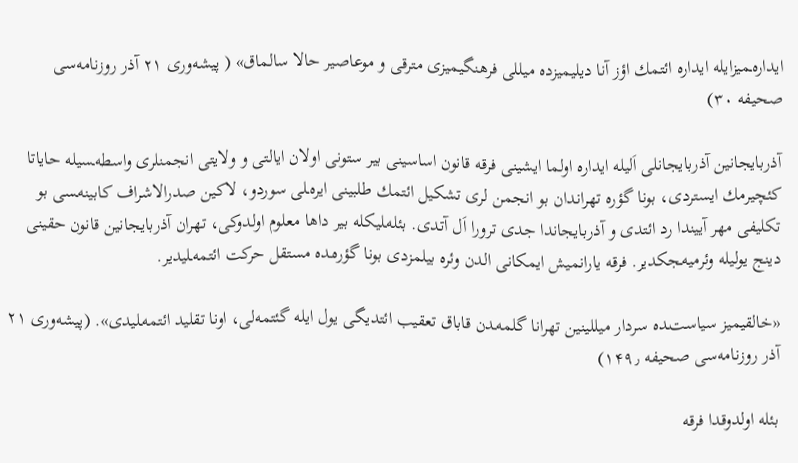ایداره‌ـمیزایله ایداره ائتمك اؤز آنا دیلیمیزده میللی فرهنگیمیزی مترقی و موعاصیر حالا سالماق» ( پیشه‌وری ۲۱ آذر روزنامه‌سی صحیفه ۳۰)

آذربایجانین آذربایجانلی اَلیله ایداره اولما ایشینی فرقه قانون اساسینی بیر ستونی اولان ایالتی و ولایتی انجمنلری واسطه‌ـسیله حایاتا كئچیرمك ایستردی، بونا گؤره تهراندان بو انجمن لری تشكیل ائتمك طلبینی ایره‌ـلی سوردو، لاكین صدرالاشراف كابینه‌ـسی بو تكلیفی مهر آییندا رد ائتدی و آذربایجاندا جدی ترورا اَل آتدی. بئله‌ـلیكله بیر داها معلوم اولدوكی، تهران آذربایجانین قانون حقینی دینج یولیله وئرمیه‌ـجكدیر. فرقه یارانمیش ایمكانی الدن وئره بیلمزدی بونا گؤره‌ـده مستقل حركت ائتمه‌ـلیدیر.

«خالقیمیز سیاست‌ـده سردار میللینین تهرانا گلمه‌ـدن قاباق تعقیب ائتدیگی یول ایله گئتمه‌لی، اونا تقلید ائتمه‌ـلیدی». (پیشه‌وری ۲۱ آذر روزنامه‌سی صحیفه ۱۴۹٫)

بئله اولدوقدا فرقه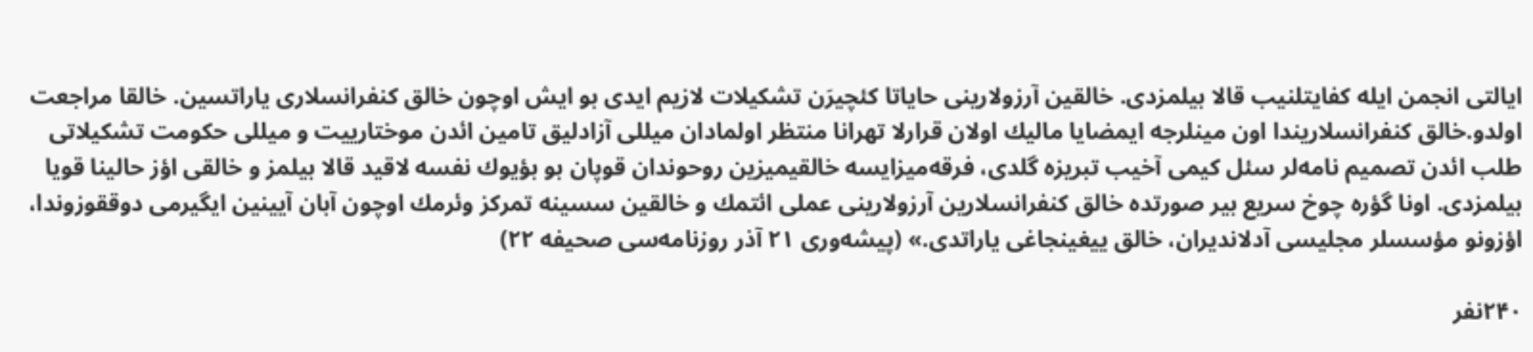ایالتی انجمن ایله كفایتلنیب قالا بیلمزدی. خالقین آرزولارینی حایاتا كئچیرَن تشكیلات لازیم ایدی بو ایش اوچون خالق كنفرانسلاری یاراتسین. خالقا مراجعت اولدو.خالق كنفرانسلاریندا اون مینلرجه ایمضایا مالیك اولان قرارلا تهرانا منتظر اولمادان میللی آزادلیق تامین ائدن موختارییت و میللی حكومت تشكیلاتی طلب ائدن تصمیم نامه‌لر سئل كیمی آخیب تبریزه گلدی، فرقه‌میزایسه خالقیمیزین روحوندان قوپان بو بؤیوك نفسه لاقید قالا بیلمز و خالقی اؤز حالینا قویا بیلمزدی. اونا گؤره چوخ سریع بیر صورتده خالق كنفرانسلارین آرزولارینی عملی ائتمك و خالقین سسینه تمركز وئرمك اوچون آبان آیینین ایگیرمی دوققوزوندا، اؤزونو مؤسسلر مجلیسی آدلاندیران، خالق ییغینجاغی یاراتدی.» (پیشه‌وری ۲۱ آذر روزنامه‌سی صحیفه ۲۲)

۲۴۰نفر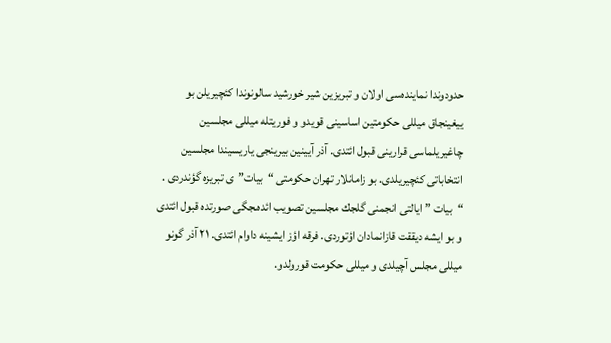حدودوندا نماینده‌سی اولان و تبریزین شیر خورشید سالونوندا كئچیریلن بو ییغینجاق میللی حكومتین اساسینی قویدو و فوریتله میللی مجلسین چاغیریلماسی قرارینی قبول ائتدی. آذر آیینین بیرینجی یاریسیندا مجلسین انتخاباتی كئچیریلدی. بو زامانلار تهران حكومتی “بیات”ی تبریزه گؤندردی . “بیات ” ایالتی انجمنی گلجك مجلسین تصویب ائده‌ـجگی صورتده قبول ائتدی و بو ایشه دیققت قازانمادان اؤتوردی. فرقه اؤز ایشینه داوام ائتدی. ۲۱ آذر گونو میللی مجلس آچیلدی و میللی حكومت قورولدو.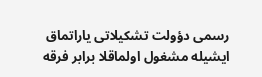رسمی دؤولت تشكیلاتی یاراتماق ایشیله مشغول اولماقلا برابر فرقه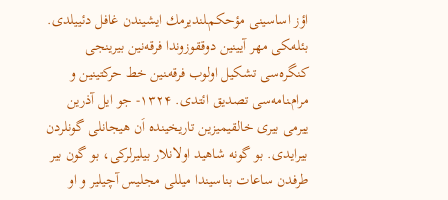اؤز اساسینی مؤحكم‌ـلندیرمك ایشیندن غافل دئییلدی. بئله‌ـکی مهر آیینین دوققوزوندا فرقه‌نین بیرینجی کنگره‌سی تشكیل اولوب فرقه‌ـنین خط حركتینین و مرام‌ـنامه‌سی تصدیق ائتدی. ۱۳۲۴- جو ایل آذرین ییرمی بیری خالقیمیزین تاریخینده اَن هیجانلی گونلردن بیرایدی. بو گونه شاهید اولانلار بیلیرلركی، بو گون بیر طرفدن ساعات بناسیندا میللی مجلیس آچیلیر و او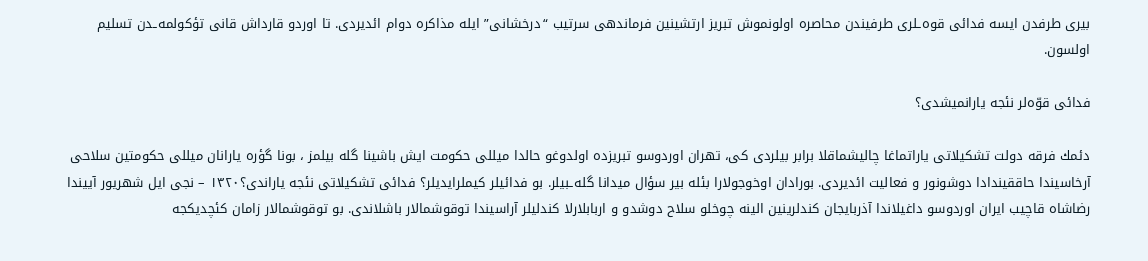بیری طرفدن ایسه فدائی قوه‌ـلری طرفیندن محاصره اولونموش تبریز ارتشینین فرماندهی سرتیب “درخشانی” ایله مذاكره دوام ائدیردی. تا اوردو قارداش قانی تؤكولمه‌ـدن تسلیم اولسون.

فدائی قوّه‌لر نئجه یارانمیشدی؟

دئمك فرقه دولت تشكیلاتی یاراتماغا چالیشماقلا برابر بیلردی كی، تهران اوردوسو تبریزده اولدوغو حالدا میللی حكومت ایش باشینا گله بیلمز ،‌ بونا گؤره یارانان میللی حكومتین سلاحی آرخاسیندا حاققیندادا دوشونور و فعالیت ائدیردی. بورادان اوخوجولارا بئله بیر سؤال میدانا گله‌ـبیلر. بو فدائیلر كیملرایدیلر؟ فدائی تشكیلاتی نئجه یاراندی؟۱۳۲۰ – نجی ایل شهریور آییندا رضاشاه قاچیب ایران اوردوسو داغیلاندا آذربایجان كندلرینین الینه چوخلو سلاح دوشدو و اربابلارلا كندلیلر آراسیندا توقوشمالار باشلاندی. بو توقوشمالار زامان كئچدیكجه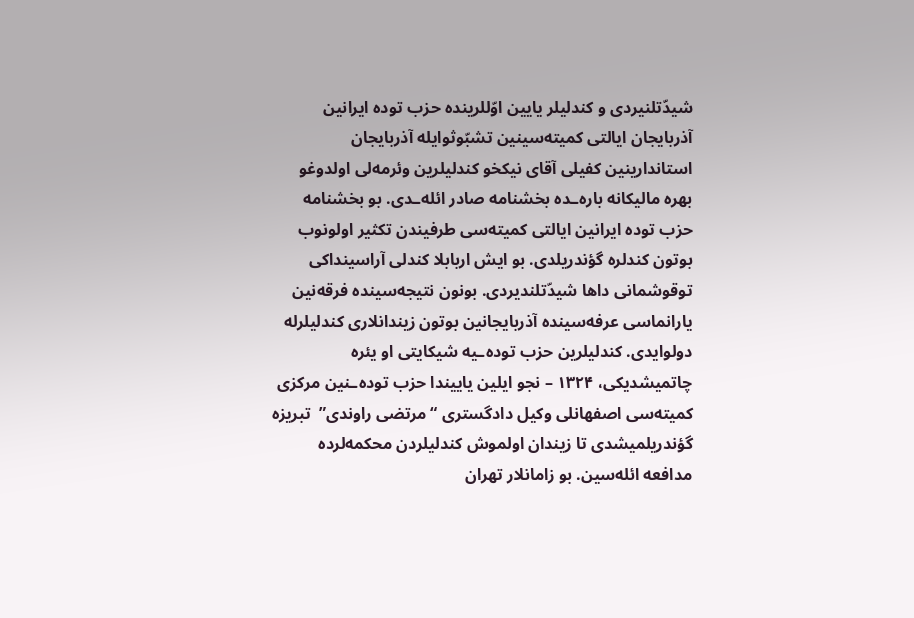شیدّتلنیردی و كندلیلر یایین اوّللرینده حزب توده ایرانین آذربایجان ایالتی كمیته‌سینین تشبّوثوایله آذربایجان استاندارینین كفیلی آقای نیكخو كندلیلرین وئرمه‌لی اولدوغو بهره مالیكانه باره‌ـده بخشنامه صادر ائله‌ـدی. بو بخشنامه حزب توده ایرانین ایالتی كمیته‌سی طرفیندن تكثیر اولونوب بوتون كندلره گؤندریلدی. بو ایش اربابلا كندلی آراسینداكی توقوشمانی داها شیدّتلندیردی. بونون نتیجه‌سینده فرقه‌نین یارانماسی عرفه‌سینده آذربایجانین بوتون زیندانلاری كندلیلرله دولوایدی. كندلیلرین حزب توده‌ـیه شیكایتی او یئره چاتمیشدیكی، ۱۳۲۴ – نجو ایلین یاییندا حزب توده‌ـنین مركزی كمیته‌سی اصفهانلی وكیل دادگستری “مرتضی راوندی”  تبریزه گؤندریلمیشدی تا زیندان اولموش كندلیلردن محكمه‌لرده مدافعه ائله‌سین. بو زامانلار تهران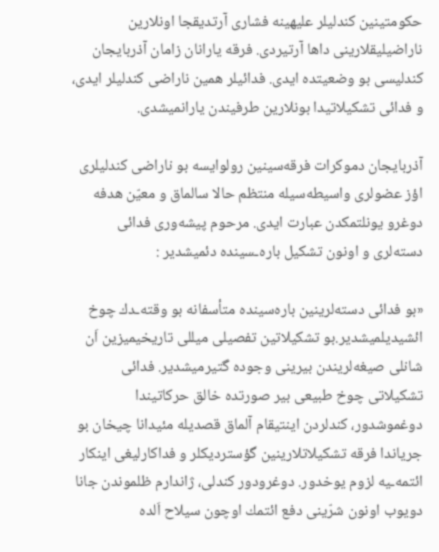حكومتینین كندلیلر علیهینه فشاری آرتدیقجا اونلارین ناراضیلیقلارینی داها آرتیردی. فرقه یارانان زامان آذربایجان كندلیسی بو وضعیتده ایدی. فدائیلر همین ناراضی كندلیلر ایدی، و فدائی تشكیلاتیدا بونلارین طرفیندن یارانمیشدی.

آذربایجان دموكرات فرقه‌سینین رولوایسه بو ناراضی كندلیلری اؤز عضولری واسیطه‌سیله منتظم حالا سالماق و معیّن هدفه دوغرو یونلتمكدن عبارت ایدی. مرحوم پیشه‌وری فدائی دسته‌لری و اونون تشكیل باره‌ـسینده دئمیشدیر :

«بو فدائی دسته‌لرینین باره‌سینده متأسفانه بو وقته‌ـدك چوخ ائشیدیلمیشدیر.بو تشكیلاتین تفصیلی میللی تاریخیمیزین اَن شانلی صیغه‌لریندن بیرینی وجوده گتیرمیشدیر. فدائی تشكیلاتی چوخ طبیعی بیر صورتده خالق حركاتیندا دوغموشدور، كندلردن اینتیقام آلماق قصدیله مئیدانا چیخان بو جریاندا فرقه تشكیلاتلارینین گؤستردیكلر و فداكارلیغی اینكار ائتمه‌ـیه لزوم یوخدور. دوغرودور كندلی، ژاندارم ظلموندن جانا دویوب اونون شرّینی دفع ائتمك اوچون سیلاح اَلده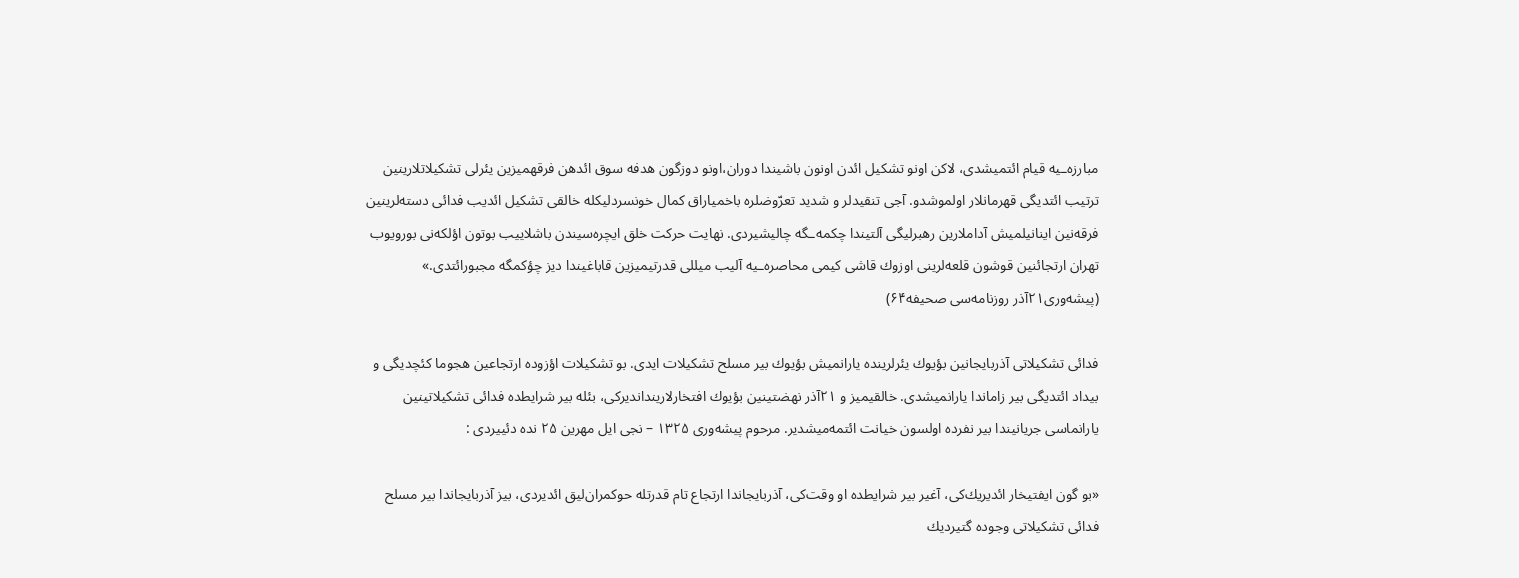مبارزه‌ـیه قیام ائتمیشدی، لاكن اونو تشكیل ائدن اونون باشیندا دوران،اونو دوزگون هدفه سوق ائدهن فرقهمیزین یئرلی تشكیلاتلارینین ترتیب ائتدیگی قهرمانلار اولموشدو. آجی تنقیدلر و شدید تعرّوضلره باخمیاراق كمال خونسردلیكله خالقی تشكیل ائدیب فدائی دسته‌لرینین فرقه‌نین اینانیلمیش آداملارین رهبرلیگی آلتیندا چكمه‌ـگه چالیشیردی. نهایت حركت خلق ایچره‌سیندن باشلاییب بوتون اؤلكه‌نی بورویوب تهران ارتجائنین قوشون قلعه‌لرینی اوزوك قاشی كیمی محاصره‌ـیه آلیب میللی قدرتیمیزین قاباغیندا دیز چؤكمگه مجبورائتدی.» (پیشه‌وری۲۱آذر روزنامه‌سی صحیفه۶۴)

فدائی تشكیلاتی آذربایجانین بؤیوك یئرلرینده یارانمیش بؤیوك بیر مسلح تشكیلات ایدی. بو تشكیلات اؤزوده ارتجاعین هجوما كئچدیگی و بیداد ائتدیگی بیر زاماندا یارانمیشدی. خالقیمیز و ۲۱آذر نهضتینین بؤیوك افتخارلارینداندیركی، بئله بیر شرایطده فدائی تشكیلاتینین یارانماسی جریانیندا بیر نفرده اولسون خیانت ائتمه‌میشدیر. مرحوم پیشه‌وری ۱۳۲۵ – نجی ایل مهرین ۲۵ نده دئییردی :

«بو گون ایفتیخار ائدیریك‌كی، آغیر بیر شرایطده او وقت‌كی، آذربایجاندا ارتجاع تام قدرتله حوكمران‌لیق ائدیردی، بیز آذربایجاندا بیر مسلح فدائی تشكیلاتی وجوده گتیردیك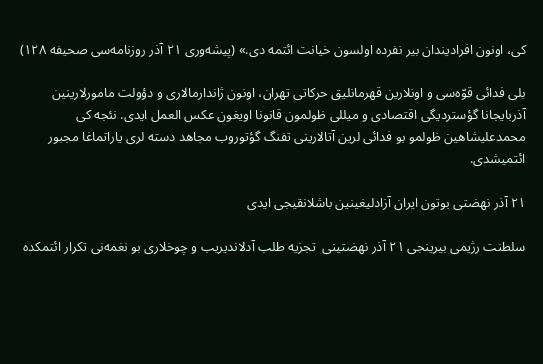كی، اونون افرادیندان بیر نفرده اولسون خیانت ائتمه دی.» (پیشه‌وری ۲۱ آذر روزنامه‌سی صحیفه ۱۲۸)

بلی فدائی قوّه‌سی و اونلارین قهرمانلیق حركاتی تهران، اونون ژاندارمالاری و دؤولت مامورلارینین آذربایجانا گؤستردیگی اقتصادی و میللی ظولمون قانونا اویغون عكس العمل ایدی. نئجه كی محمدعلیشاهین ظولمو بو فدائی لرین آتالارینی تفنگ گؤتوروب مجاهد دسته لری یاراتماغا مجبور ائتمیشدی.

۲۱ آذر نهضتی بوتون ایران آزادلیغینین باشلانقیجی ایدی

سلطنت رژیمی بیرینجی ۲۱ آذر نهضتینی  تجزیه طلب آدلاندیریب و چوخلاری بو نغمه‌نی تكرار ائتمكده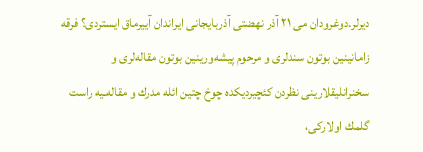دیرلر.دوغرودان می ۲۱ آذر نهضتی آذربایجانی ایراندان آییرماق ایستردی؟ فرقه زامانینین بوتون سندلری و مرحوم پیشه‌ورینین بوتون مقاله‌لری و سخنرانلیقلارینی نظردن كئچیردیكده چوخ چتین ائله مدرك و مقاله‌ـیه راست گلمك اولاركی،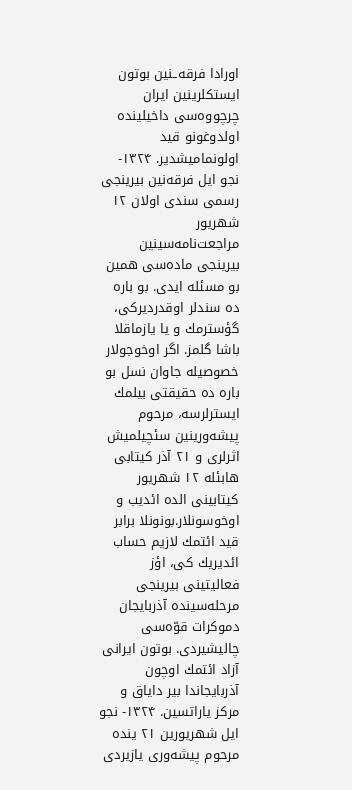اورادا فرقه‌ـنین بوتون ایستكلرینین ایران چرچووه‌سی داخیلینده اولدوغونو قید اولونمامیشدیر. ۱۳۲۴- نجو ایل فرقه‌نین بیرینجی رسمی سندی اولان ۱۲ شهریور مراجعت‌نامه‌سینین بیرینجی ماده‌سی همین بو مسئله ایدی. بو باره ده سندلر اوقدردیركی، گؤسترمك و یا یازماقلا باشا گلمز. اگر اوخوجولار خصوصیله جاوان نسل بو باره ده حقیقتی بیلمك ایسترلرسه، مرحوم پیشه‌ورینین سئچیلمیش اثرلری و ۲۱ آذر كیتابی هابئله ۱۲ شهریور كیتابینی الده ائدیب و اوخوسونلار.بونونلا برابر قید ائتمك لازیم حساب ائدیریك كی، اؤز فعالیتینی بیرینجی مرحله‌سینده آذربایجان دموكرات قوّه‌سی چالیشیردی. بوتون ایرانی آزاد ائتمك اوچون آذربایجاندا بیر دایاق و مركز یاراتسین. ۱۳۲۴- نجو ایل شهریورین ۲۱ ینده مرحوم پیشه‌وری یازیردی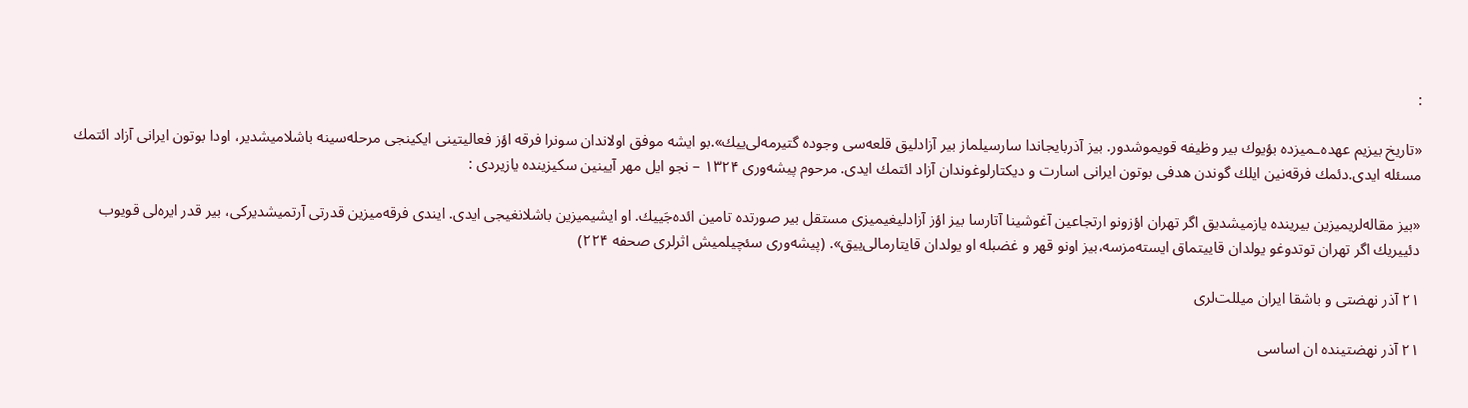:

«تاریخ بیزیم عهده‌ـمیزده بؤیوك بیر وظیفه قویموشدور. بیز آذربایجاندا سارسیلماز بیر آزادلیق قلعه‌سی وجوده گتیرمه‌لی‌ییك».بو ایشه موفق اولاندان سونرا فرقه اؤز فعالیتینی ایكینجی مرحله‌سینه باشلامیشدیر، اودا بوتون ایرانی آزاد ائتمك مسئله ایدی.دئمك فرقه‌نین ایلك گوندن هدفی بوتون ایرانی اسارت و دیكتارلوغوندان آزاد ائتمك ایدی. مرحوم پیشه‌وری ۱۳۲۴ – نجو ایل مهر آیینین سكیزینده یازیردی :

«بیز مقاله‌لریمیزین بیرینده یازمیشدیق اگر تهران اؤزونو ارتجاعین آغوشینا آتارسا بیز اؤز آزادلیغیمیزی مستقل بیر صورتده تامین ائده‌جَییك. او ایشیمیزین باشلانغیجی ایدی. ایندی فرقه‌میزین قدرتی آرتمیشدیركی، بیر قدر ایره‌لی قویوب دئییریك اگر تهران توتدوغو یولدان قاییتماق ایسته‌مزسه،بیز اونو قهر و غضبله او یولدان قایتارمالی‌ییق». (پیشه‌وری سئچیلمیش اثرلری صحفه ۲۲۴)

۲۱ آذر نهضتی و باشقا ایران میللت‌لری

۲۱ آذر نهضتینده ان اساسی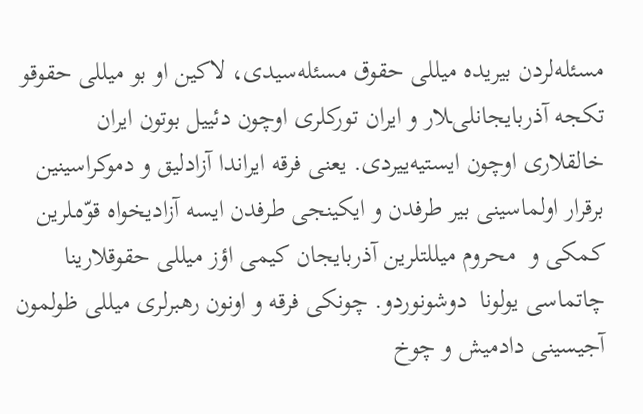مسئله‌لردن بیریده میللی حقوق مسئله‌سیدی، لاكین او بو میللی حقوقو تكجه آذربایجانلی‌ـلار و ایران توركلری اوچون دئییل بوتون ایران خالقلاری اوچون ایستیه‌ییردی. یعنی فرقه ایراندا آزادلیق و دموكراسینین برقرار اولماسینی بیر طرفدن و ایكینجی طرفدن ایسه آزادیخواه قوّه‌ـلرین كمكی و  محروم میللتلرین آذربایجان كیمی اؤز میللی حقوقلارینا چاتماسی یولونا  دوشونوردو. چونکی فرقه و اونون رهبرلری میللی ظولمون آجیسینی دادمیش و چوخ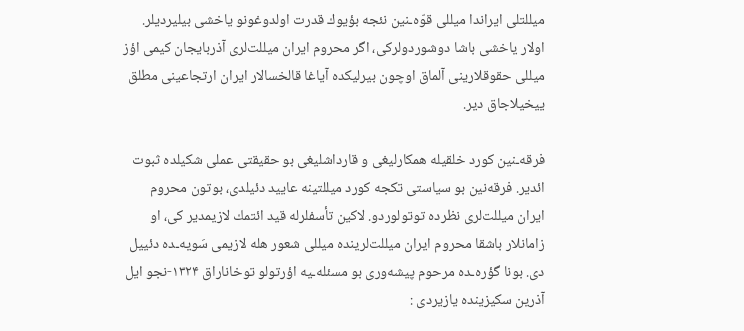میللتلی ایراندا میللی قوّه‌ـنین نئجه بؤیوك قدرت اولدوغونو یاخشی بیلیردیلر. اولار یاخشی باشا دوشوردولركی، اگر محروم ایران میللت‌لری آذربایجان كیمی اؤز میللی حقوقلارینی آلماق اوچون بیرلیكده آیاغا قالخسالار ایران ارتجاعینی مطلق ییخیلاجاق دیر.

فرقه‌ـنین كورد خلقیله همكارلیغی و قارداشلیغی بو حقیقتی عملی شكیلده ثبوت ائدیر. فرقه‌نین بو سیاستی تكجه كورد میللتینه عایید دئیلدی، بوتون محروم ایران میللت‌لری نظرده توتولوردو. لاكین تأسفلرله قید ائتمك لازیمدیر كی، او زامانلار باشقا محروم ایران میللت‌لرینده میللی شعور هله لازیمی سَویه‌ـده دئییل دی. بونا گؤره‌ـده مرحوم پیشه‌وری بو مسئله‌ـیه اؤرتولو توخاناراق ۱۳۲۴-نجو ایل آذرین سكیزینده یازیردی :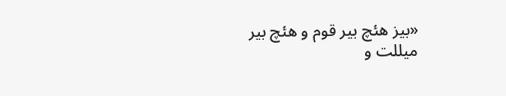«بیز هئچ بیر قوم و هئچ بیر میللت و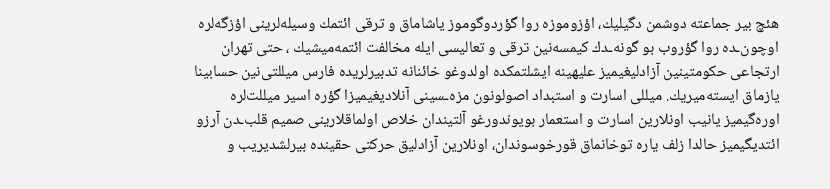هئچ بیر جماعته دوشمن دگیلیك، اؤزوموزه روا گؤردوگوموز یاشاماق و ترقی ائتمك وسیله‌لرینی اؤزگه‌لره اوچون‌ـده روا گؤروب بو گونه‌ـدك كیمسه‌نین ترقی و تعالیسی ایله مخالفت ائتمه‌میشیك ، حتی تهران ارتجاعی حكومتینین آزادلیغیمیز علیهینه ایشلتمكده اولدوغو خائنانه تدبیرلریده فارس میللتی‌نین حسابینا یازماق ایسته‌میریك. میللی اسارت و استبداد اصولونون مزه‌ـسینی آنلادیغیمیزا گؤره اسیر میللت‌لره اوره‌گیمیز یانیب اونلارین اسارت و استعمار بویوندورغو آلتیندان خلاص اولماقلارینی صمیم قلب‌ـدن آرزو ائتدیگیمیز حالدا زلف یاره توخانماق قورخوسوندان، اونلارین آزادلیق حركتی حقینده بیرلشدیریب و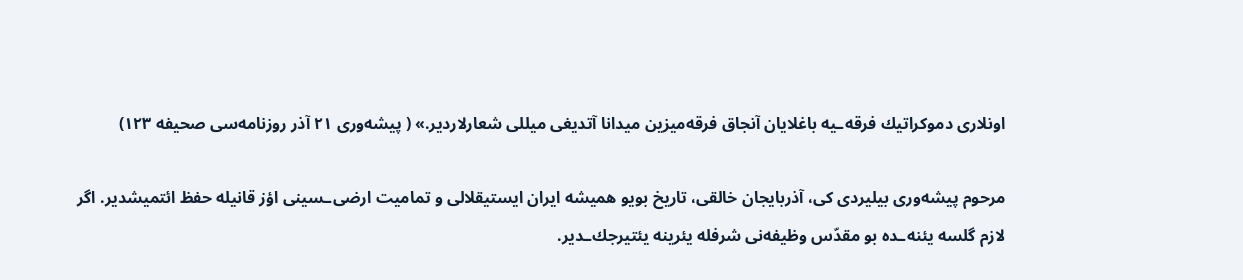اونلاری دموكراتیك فرقه‌ـیه باغلایان آنجاق فرقه‌میزین میدانا آتدیغی میللی شعارلاردیر.» ( پیشه‌وری ۲۱ آذر روزنامه‌سی صحیفه ۱۲۳)

مرحوم پیشه‌وری بیلیردی كی، آذربایجان خالقی، تاریخ بویو همیشه ایران ایستیقلالی و تمامیت ارضی‌ـسینی اؤز قانیله حفظ ائتمیشدیر. اگر لازم گلسه یئنه‌ـده بو مقدّس وظیفه‌نی شرفله یئرینه یئتیرجك‌ـدیر.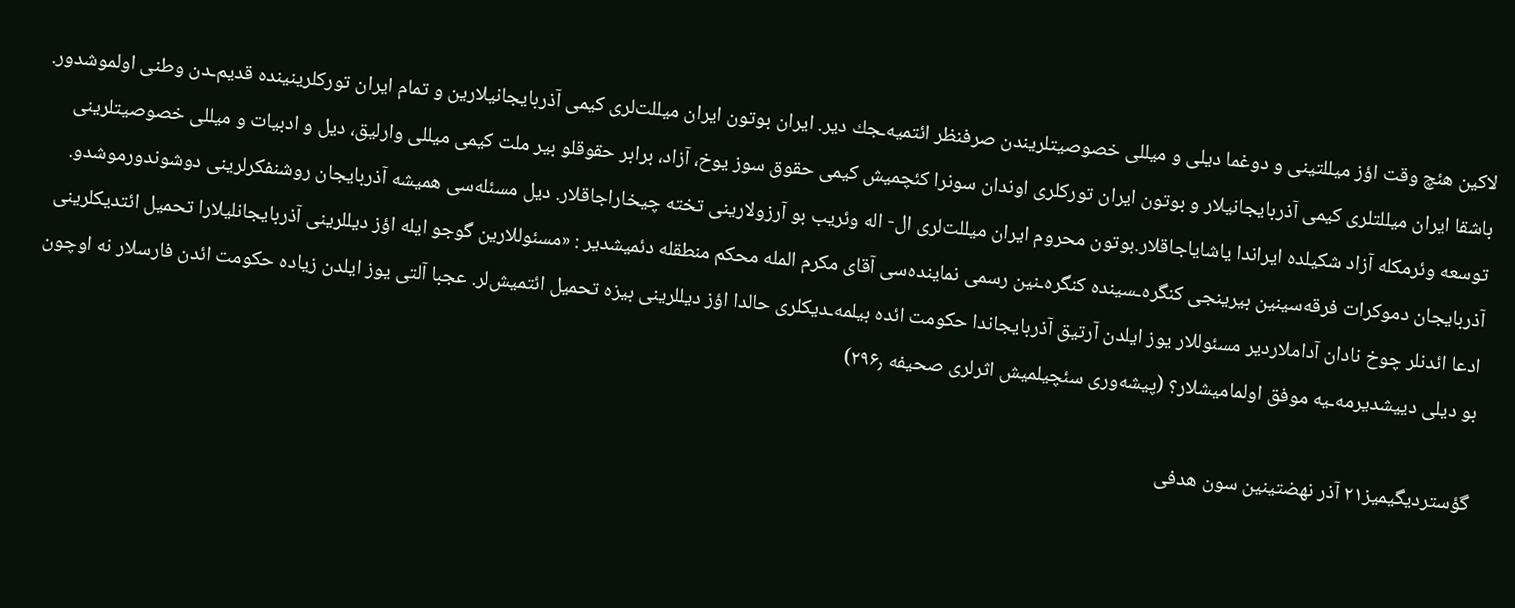لاكین هئچ وقت اؤز میللتینی و دوغما دیلی و میللی خصوصیتلریندن صرفنظر ائتمیه‌ـجك دیر. ایران بوتون ایران میللت‌لری كیمی آذربایجانیلارین و تمام ایران توركلرینینده قدیم‌ـدن وطنی اولموشدور. باشقا ایران میللتلری كیمی آذربایجانیلار و بوتون ایران توركلری اوندان سونرا كئچمیش كیمی حقوق سوز یوخ، آزاد، برابر حقوقلو بیر ملت كیمی میللی وارلیق، دیل و ادبیات و میللی خصوصیتلرینی توسعه وئرمكله آزاد شكیلده ایراندا یاشایاجاقلار.بوتون محروم ایران میللت‌لری ال- اله وئریب بو آرزولارینی تخته چیخاراجاقلار. دیل مسئله‌سی همیشه آذربایجان روشنفكرلرینی دوشوندورموشدو. آذربایجان دموكرات فرقه‌سینین بیرینجی كنگره‌ـسینده كنگره‌ـنین رسمی نماینده‌سی آقای مكرم المله محكم منطقله دئمیشدیر : «مسئوللارین گوجو ایله اؤز دیللرینی آذربایجانلیلارا تحمیل ائتدیكلرینی ادعا ائدنلر چوخ نادان آداملاردیر مسئوللار یوز ایلدن آرتیق آذربایجاندا حكومت ائده بیلمه‌ـدیكلری حالدا اؤز دیللرینی بیزه تحمیل ائتمیش‌لر. عجبا آلتی یوز ایلدن زیاده حكومت ائدن فارسلار نه اوچون بو دیلی دییشدیرمه‌ـیه موفق اولمامیشلار؟ (پیشه‌وری سئچیلمیش اثرلری صحیفه ۲۹۶٫)

گؤستردیگیمیز۲۱ آذر نهضتینین سون هدفی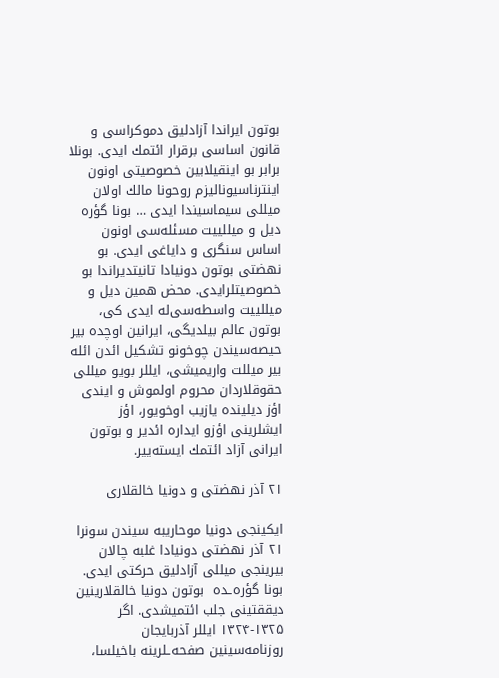بوتون ایراندا آزادلیق دموكراسی و قانون اساسی برقرار ائتمك ایدی. بونلا برابر بو اینقیلابین خصوصیتی اونون اینترناسیونالیزم روحونا مالك اولان میللی سیماسیندا ایدی … بونا گؤره دیل و میللییت مسئله‌سی اونون اساس سنگری و دایاغی ایدی. بو نهضتی بوتون دونیادا تانیتدیراندا بو خصوصیتلرایدی. محض همین دیل و میللییت واسطه‌سی‌له ایدی كی، بوتون عالم بیلدیگی، ایرانین اوچده بیر حیصه‌سیندن چوخونو تشكیل ائدن ائله بیر میللت واریمیشی، ایللر بویو میللی حقوقلاردان محروم اولموش و ایندی اؤز دیلینده یازیب اوخویور، اؤز ایشلرینی اؤزو ایداره ائدیر و بوتون ایرانی آزاد ائتمك ایسته‌ییر.

۲۱ آذر نهضتی و دونیا خالقلاری

ایكینجی دونیا موحاریبه سیندن سونرا ۲۱ آذر نهضتی دونیادا غلبه چالان بیرینجی میللی آزادلیق حركتی ایدی. بونا گؤره‌ـده  بوتون دونیا خالقلارینین دیققتینی جلب ائتمیشدی. اگر ۱۳۲۵-۱۳۲۴ ایللر آذربایجان روزنامه‌سینین صفحه‌ـلرینه باخیلسا،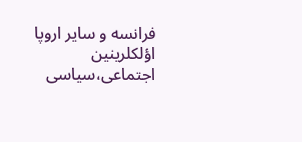فرانسه و سایر اروپا اؤلكلرینین اجتماعی،سیاسی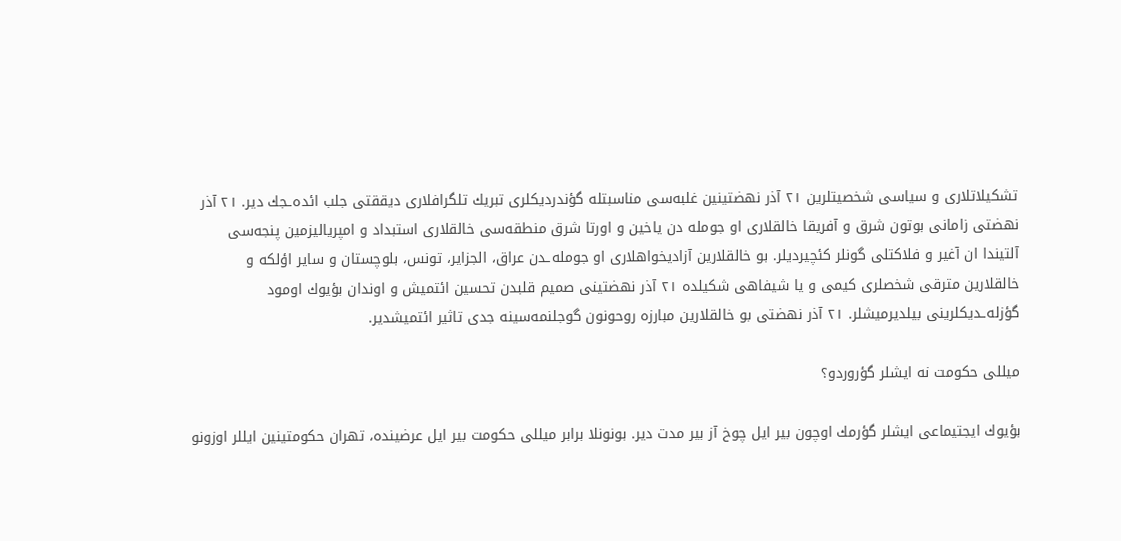تشكیلاتلاری و سیاسی شخصیتلرین ۲۱ آذر نهضتینین غلبه‌سی مناسبتله گؤندردیكلری تبریك تلگرافلاری دیققتی جلب ائده‌ـجك دیر. ۲۱ آذر نهضتی زامانی بوتون شرق و آفریقا خالقلاری او جومله دن یاخین و اورتا شرق منطقه‌سی خالقلاری استبداد و امپریالیزمین پنجه‌سی آلتیندا ان آغیر و فلاكتلی گونلر كئچیردیلر. بو خالقلارین آزادیخواهلاری او جومله‌ـدن عراق، الجزایر، تونس، بلوچستان و سایر اؤلكه و خالقلارین مترقی شخصلری كیمی و یا شیفاهی شكیلده ۲۱ آذر نهضتینی صمیم قلبدن تحسین ائتمیش و اوندان بؤیوك اومود گؤزله‌ـدیكلرینی بیلدیرمیشلر. ۲۱ آذر نهضتی بو خالقلارین مبارزه روحونون گوجلنمه‌سینه جدی تاثیر ائتمیشدیر.

میللی حكومت نه ایشلر گؤروردو؟

بؤیوك ایجتیماعی ایشلر گؤرمك اوچون بیر ایل چوخ آز بیر مدت دیر. بونونلا برابر میللی حكومت بیر ایل عرضینده، تهران حكومتینین ایللر اوزونو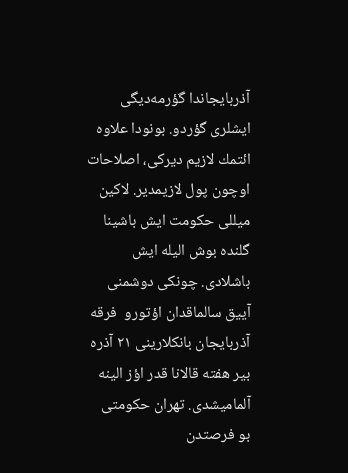آذربایجاندا گؤرمه‌دیگی ایشلری گؤردو. بونودا علاوه ائتمك لازیم دیركی، اصلاحات اوچون پول لازیمدیر. لاكین میللی حكومت ایش باشینا گلنده بوش الیله ایش باشلادی. چونکی دوشمنی آییق سالماقدان اؤتورو  فرقه آذربایجان بانكلارینی ۲۱ آذره بیر هفته قالانا قدر اؤز الینه آلمامیشدی. تهران حكومتی بو فرصتدن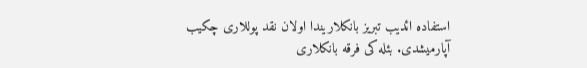استفاده ائدیب تبریز بانكلاریندا اولان نقد پوللاری چكیب آپارمیشدی. بئله كی فرقه بانكلاری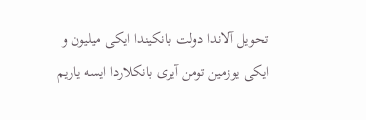تحویل آلاندا دولت بانكیندا ایكی میلیون و ایكی یوزمین تومن آیری بانكلاردا ایسه یاریم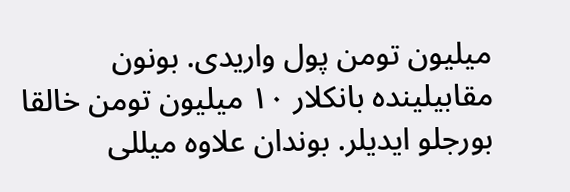میلیون تومن پول واریدی. بونون مقابیلینده بانكلار ۱۰ میلیون تومن خالقا بورجلو ایدیلر. بوندان علاوه میللی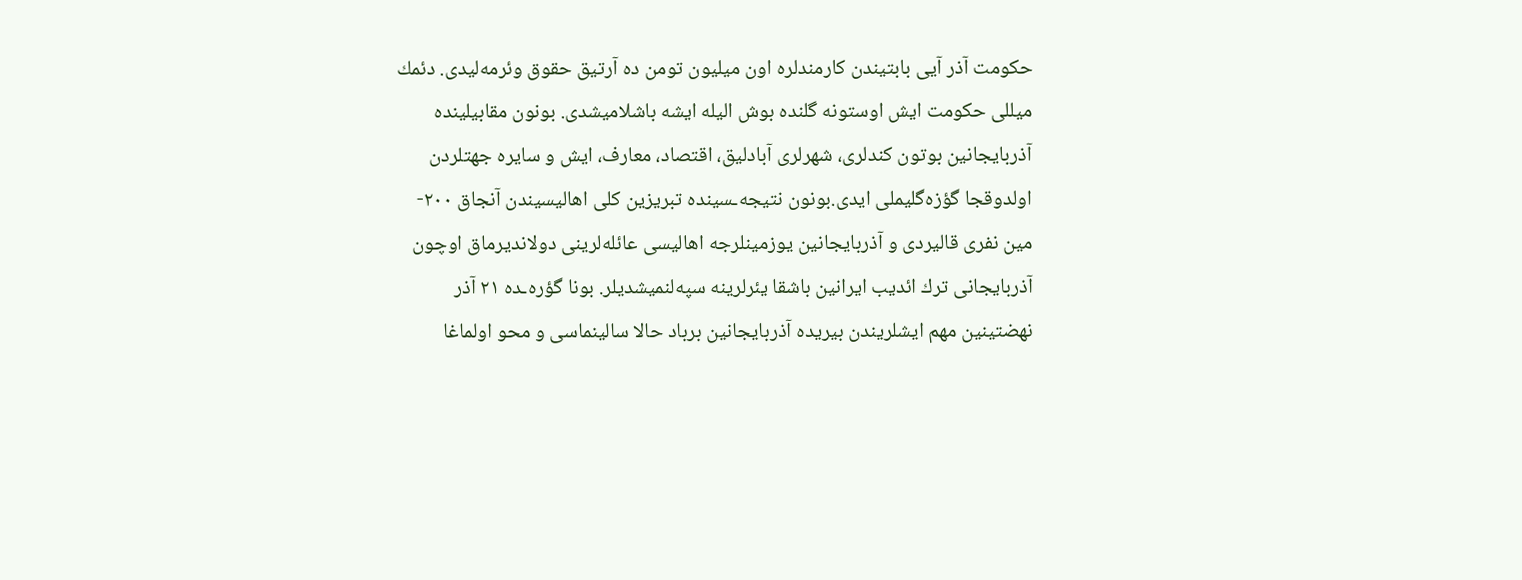حكومت آذر آیی بابتیندن كارمندلره اون میلیون تومن ده آرتیق حقوق وئرمه‌لیدی. دئمك میللی حكومت ایش اوستونه گلنده بوش الیله ایشه باشلامیشدی. بونون مقابیلینده آذربایجانین بوتون كندلری، شهرلری آبادلیق، اقتصاد، معارف، ایش و سایره جهتلردن اولدوقجا گؤزه‌گلیملی ایدی.بونون نتیجه‌ـسینده تبریزین كلی اهالیسیندن آنجاق ۲۰۰- مین نفری قالیردی و آذربایجانین یوزمینلرجه اهالیسی عائله‌لرینی دولاندیرماق اوچون آذربایجانی ترك ائدیب ایرانین باشقا یئرلرینه سپه‌لنمیشدیلر. بونا گؤره‌ـده ۲۱ آذر نهضتینین مهم ایشلریندن بیریده آذربایجانین برباد حالا سالینماسی و محو اولماغا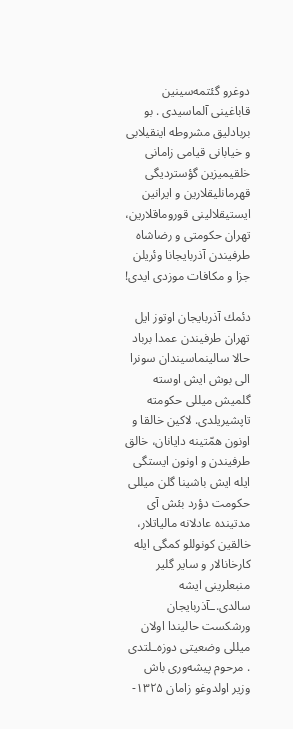دوغرو گئتمه‌سینین قاباغینی آلماسیدی . بو بربادلیق مشروطه اینقیلابی و خیابانی قیامی زامانی خلقیمیزین گؤستردیگی قهرمانلیقلارین و ایرانین ایستیقلالینی قوروماقلارین، تهران حكومتی و رضاشاه طرفیندن آذربایجانا وئریلن جزا و مكافات موزدی ایدی!

دئمك آذربایجان اوتوز ایل تهران طرفیندن عمدا برباد حالا سالینماسیندان سونرا الی بوش ایش اوسته گلمیش میللی حكومته تاپشیریلدی. لاكین خالقا و اونون همّتینه دایانان، خالق طرفیندن و اونون ایستگی ایله ایش باشینا گلن میللی حكومت دؤرد بئش آی مدتینده عادلانه مالیاتلار، خالقین كونوللو كمگی ایله كارخانالار و سایر گلیر منبعلرینی ایشه سالدی.ـآذربایجان ورشكست حالیندا اولان میللی وضعیتی دوزه‌ـلتدی . مرحوم پیشه‌وری باش وزیر اولدوغو زامان ۱۳۲۵-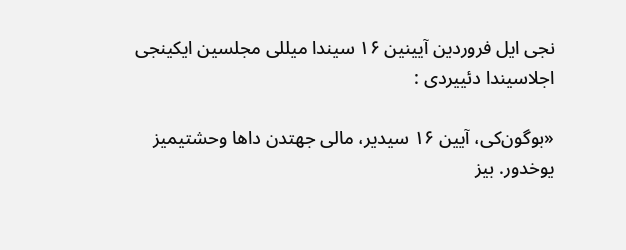نجی ایل فروردین آیینین ۱۶ سیندا میللی مجلسین ایكینجی اجلاسیندا دئییردی :

«بوگون‌كی، آیین ۱۶ سیدیر، مالی جهتدن داها وحشتیمیز یوخدور. بیز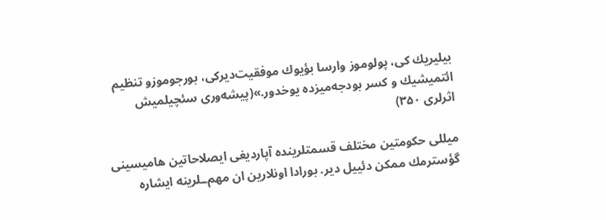بیلیریك كی، پولوموز وارسا بؤیوك موفقیت‌دیركی، بورجوموزو تنظیم ائتمیشیك و كسر بودجه‌میزده یوخدور.»(پیشه‌وری سئچیلمیش اثرلری ۳۵۰)

میللی حكومتین مختلف قسمتلرینده آپاردیغی ایصلاحاتین هامیسینی گؤسترمك ممكن دئییل دیر. بورادا اونلارین ان مهم‌ـلرینه ایشاره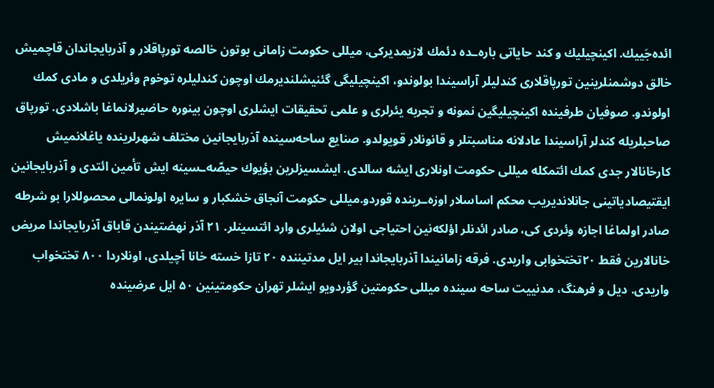ائده‌جَییك. اكینچیلیك و كند حایاتی باره‌ـده دئمك لازیمدیركی، میللی حكومت زامانی بوتون خالصه تورپاقلار و آذربایجاندان قاچمیش خالق دوشمنلرینین تورپاقلاری كندلیلر آراسیندا بولوندو، اكینچیلیگی گئنیشلندیرمك اوچون كندلیلره توخوم وئریلدی و مادی كمك اولوندو. صوفیان طرفینده اكینچیلیگین نمونه و تجربه یئرلری و علمی تحقیقات ایشلری اوچون بینوره حاضیرلانماغا باشلادی. تورپاق صاحبلریله كندلر آراسیندا عادلانه مناسبتلر و قانونلار قویولدو. صنایع ساحه‌سینده آذربایجانین مختلف شهرلرینده یاغلانمیش كارخانالار جدی كمك ائتمكله میللی حكومت اونلاری ایشه سالدی. ایشسیزلرین بؤیوك حیصّه‌ـسینه ایش تأمین ائتدی و آذربایجانین ایقتیصادیاتینی جانلاندیریب محكم اساسلار اوزه‌ـرینده قوردو.میللی حكومت آنجاق خشكبار و سایره اولونمالی محصوللارا بو شرطه صادر اولماغا اجازه وئردی كی، صادر ائدنلر اؤلكه‌نین احتیاجی اولان شئیلری وارد ائتسینلر. ۲۱ آذر نهضتیندن قاباق آذربایجاندا مریض خانالارین فقط ۲۰تختخوابی واریدی. فرقه زامانیندا آذربایجاندا بیر ایل مدتیننده ۲۰ تازا خسته خانا آچیلدی، اونلاردا ۸۰۰ تختخواب واریدی. دیل و فرهنگ، مدنییت ساحه سینده میللی حكومتین گؤردویو ایشلر تهران حكومتینین ۵۰ ایل عرضینده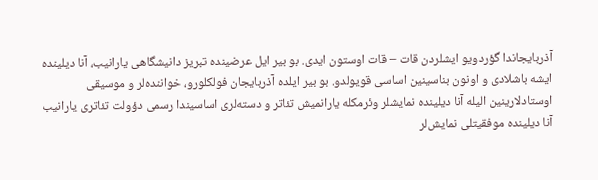آذربایجاندا گؤردویو ایشلردن قات – قات اوستون ایدی. بو بیر ایل عرضینده تبریز دانیشگاهی یارانیب، آنا دیلینده ایشه باشلادی و اونون بناسینین اساسی قویولدو. بو بیر ایلده آذربایجان فولكلورو، خواننده‌لر و موسیقی اوستادلارینین الیله آنا دیلینده نمایشلر وئرمكله یارانمیش تئاتر و دسته‌لری اساسیندا رسمی دؤولت تئاتری یارانیب آنا دیلینده موفقیتلی نمایش‌لر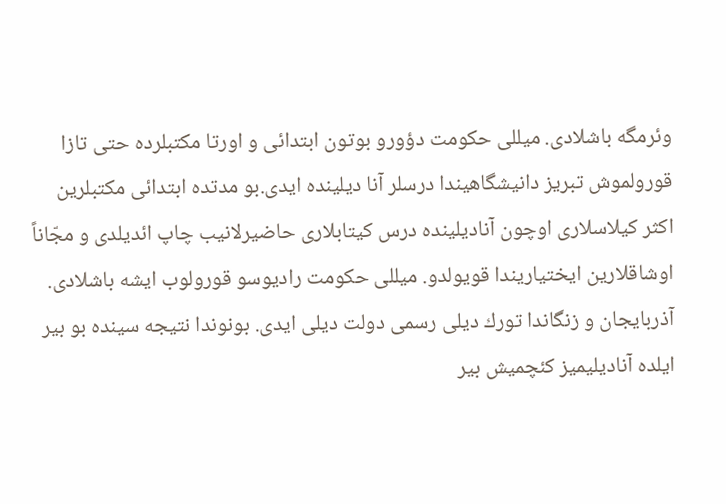وئرمگه باشلادی. میللی حكومت دؤورو بوتون ابتدائی و اورتا مكتبلرده حتی تازا قورولموش تبریز دانیشگاهیندا درسلر آنا دیلینده ایدی.بو مدتده ابتدائی مكتبلرین اكثر كیلاسلاری اوچون آنادیلینده درس كیتابلاری حاضیرلانیب چاپ ائدیلدی و مجّاناً اوشاقلارین ایختیاریندا قویولدو. میللی حكومت رادیوسو قورولوب ایشه باشلادی. آذربایجان و زنگاندا تورك دیلی رسمی دولت دیلی ایدی. بونوندا نتیجه سینده بو بیر ایلده آنادیلیمیز كئچمیش بیر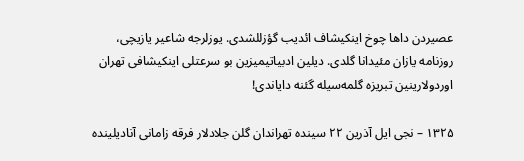عصیردن داها چوخ اینكیشاف ائدیب گؤزللشدی. یوزلرجه شاعیر یازیچی، روزنامه یازان مئیدانا گلدی. دیلین ادبیاتیمیزین بو سرعتلی اینكیشافی تهران اوردولارینین تبریزه گلمه‌سیله گئنه دایاندی!

۱۳۲۵ – نجی ایل آذرین ۲۲ سینده تهراندان گلن جلادلار فرقه زامانی آنادیلینده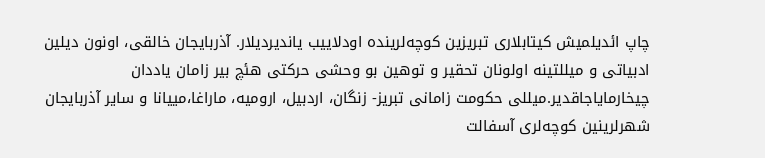چاپ ائدیلمیش كیتابلاری تبریزین كوچه‌لرینده اودلاییب یاندیردیلار. آذربایجان خالقی، اونون دیلین ادبیاتی و میللتینه اولونان تحقیر و توهین بو وحشی حركتی هئچ بیر زامان یاددان چیخارمایاجاقدیر.میللی حكومت زامانی تبریز- زنگان، اردبیل، ارومیه، ماراغا،مییانا و سایر آذربایجان شهرلرینین كوچه‌لری آسفالت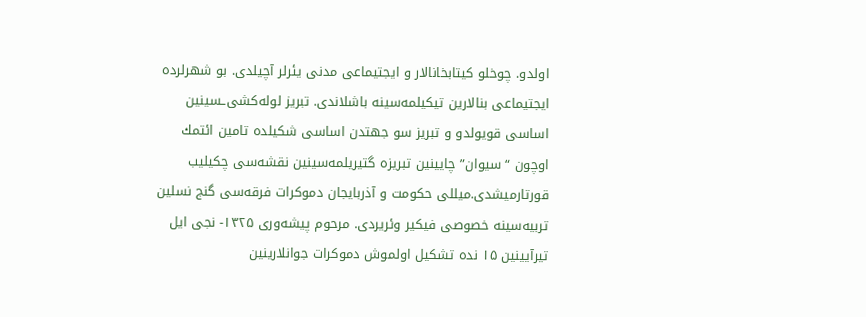اولدو. چوخلو كیتابخانالار و ایجتیماعی مدنی یئرلر آچیلدی. بو شهرلرده ایجتیماعی بنالارین تیكیلمه‌سینه باشلاندی. تبریز لوله‌كشی‌ـسینین اساسی قویولدو و تبریز سو جهتدن اساسی شكیلده تامین ائتمك اوچون “سیوان” چایینین تبریزه گتیریلمه‌سینین نقشه‌سی چكیلیب قورتارمیشدی.میللی حكومت و آذربایجان دموكرات فرقه‌سی گنج نسلین تربیه‌سینه خصوصی فیكیر وئریردی. مرحوم پیشه‌وری ۱۳۲۵- نجی ایل تیرآیینین ۱۵ نده تشكیل اولموش دموكرات جوانلارینین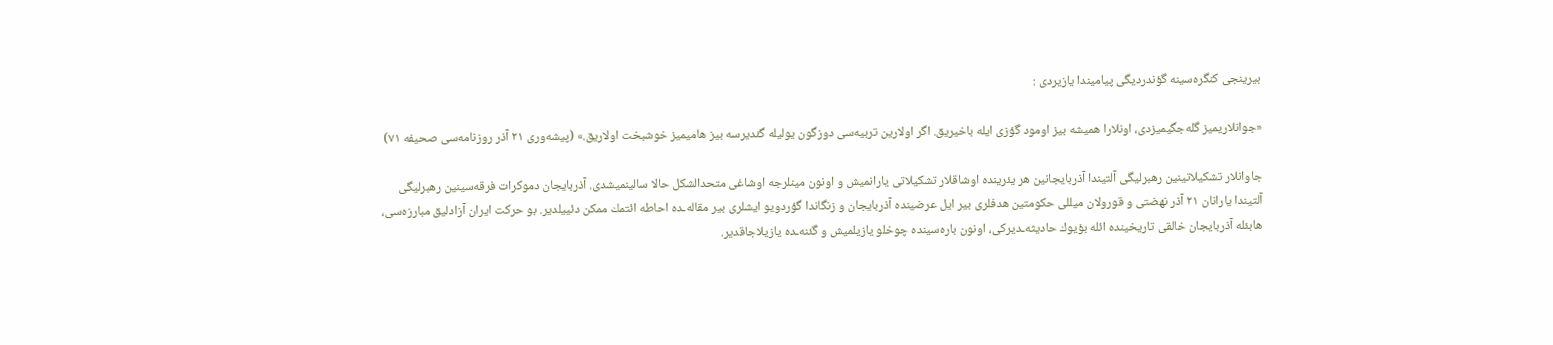بیرینجی كنگره‌سینه گؤندردیگی پیامیندا یازیردی :

«جوانلاریمیز گله‌جگیمیزدی، اونلارا همیشه بیز اومود گؤزی ایله باخیریق. اگر اولارین تربیه‌سی دوزگون یولیله گئدیرسه بیز هامیمیز خوشبخت اولاریق.» (پیشه‌وری ۲۱ آذر روزنامه‌سی صحیفه ۷۱)

جاوانلار تشكیلاتینین رهبرلیگی آلتیندا آذربایجانین هر یئرینده اوشاقلار تشكیلاتی یارانمیش و اونون مینلرجه اوشاغی متحدالشكل حالا سالینمیشدی. آذربایجان دموكرات فرقه‌سینین رهبرلیگی آلتیندا یارانان ۲۱ آذر نهضتی و قورولان میللی حكومتین هدفلری بیر ایل عرضینده آذربایجان و زنگاندا گؤردویو ایشلری بیر مقاله‌ـده احاطه ائتمك ممكن دئییلدیر. بو حركت ایران آزادلیق مبارزه‌سی، هابئله آذربایجان خالقی تاریخینده ائله بؤیوك حادیثه‌ـدیركی، اونون باره‌سینده چوخلو یازیلمیش و گئنه‌ـده یازیلاجاقدیر.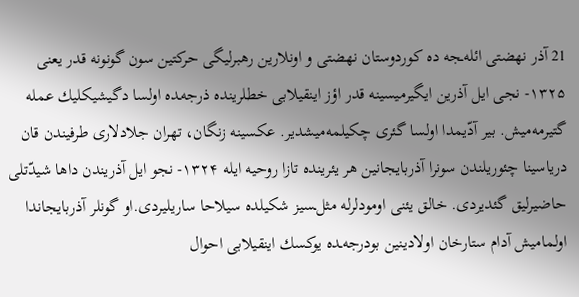21 آذر نهضتی ائله‌ـجه ده كوردوستان نهضتی و اونلارین رهبرلیگی حركتین سون گونونه قدر یعنی ۱۳۲۵- نجی ایل آذرین ایگیرمیسینه قدر اؤز اینقیلابی خطلرینده ذرجه‌ـده اولسا دگیشیكلیك عمله گتیرمه‌میش. بیر آدّیمدا اولسا گئری چكیلمه‌میشدیر. عكسینه زنگان، تهران جلادلاری طرفیندن قان دریاسینا چئوریلندن سونرا آذربایجانین هر یئرینده تازا روحیه ایله ۱۳۲۴- نجو ایل آذریندن داها شیدّتلی حاضیرلیق گئدیردی. خالق یئنی اومودلرله مثل‌ـسیز شكیلده سیلاحا ساریلیردی.او گونلر آذربایجاندا اولمامیش آدام ستارخان اولادینین بودرجه‌ـده یوكسك اینقیلابی احوال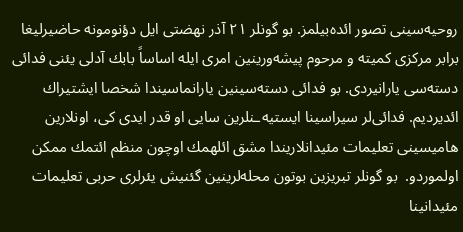روحیه‌سینی تصور ائده‌بیلمز. بو گونلر ۲۱ آذر نهضتی ایل دؤنومونه حاضیرلیغا برابر مركزی كمیته و مرحوم پیشه‌ورینین امری ایله اساساً بابك آدلی یئنی فدائی دسته‌سی یارانیردی. بو فدائی دسته‌سینین یارانماسیندا شخصا ایشتیراك ائدیردیم. فدائی‌لر سیراسینا ایستیه‌ـنلرین سایی او قدر ایدی كی، اونلارین هامیسینی تعلیمات مئیدانلاریندا مشق ائلهمك اوچون منظم ائتمك ممكن اولموردو.  بو گونلر تبریزین بوتون محله‌لرینین گئنیش یئرلری حربی تعلیمات مئیدانینا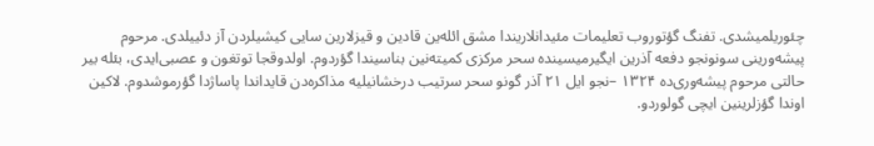چئوریلمیشدی. تفنگ گؤتوروب تعلیمات مئیدانلاریندا مشق ائله‌ین قادین و قیزلارین سایی كیشیلردن آز دئییلدی. مرحوم پیشه‌ورینی سونونجو دفعه آذرین ایگیرمیسینده سحر مركزی كمیته‌نین بناسیندا گؤردوم. اولدوقجا توتغون و عصبی‌ایدی، بئله بیر حالتی مرحوم پیشه‌وری‌ده ۱۳۲۴ –نجو ایل ۲۱ آذر گونو سحر سرتیب درخشانیلیه مذاكره‌دن قایداندا پاساژدا گؤرموشدوم. لاكین اوندا گؤزلرینین ایچی گولوردو.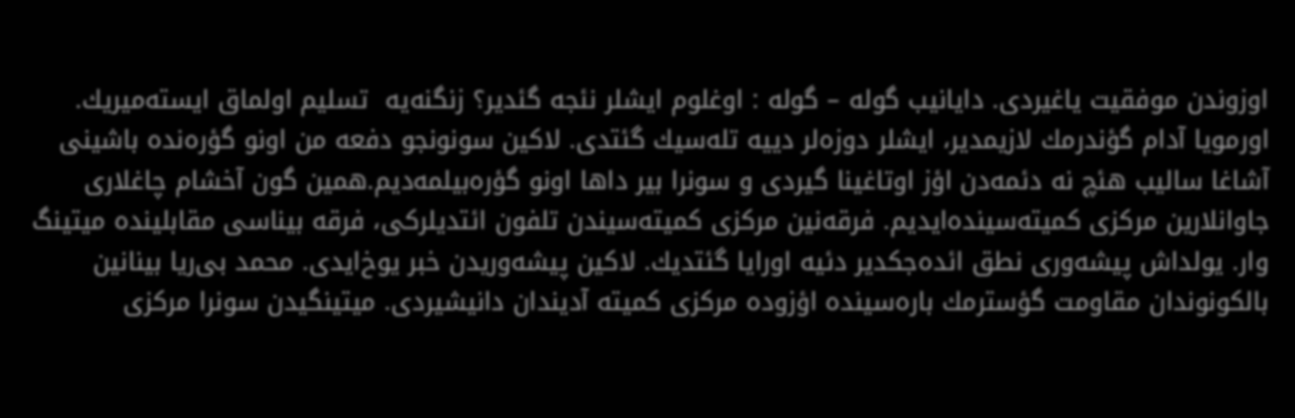اوزوندن موفقیت یاغیردی. دایانیب گوله – گوله : اوغلوم ایشلر نئجه گئدیر؟ زنگنه‌یه  تسلیم اولماق ایسته‌میریك. اورمویا آدام گؤندرمك لازیمدیر، ایشلر دوزه‌لر دییه تله‌سیك گئتدی. لاكین سونونجو دفعه من اونو گؤره‌نده باشینی آشاغا سالیب هئچ نه دئمه‌دن اؤز اوتاغینا گیردی و سونرا بیر داها اونو گؤره‌بیلمه‌دیم.همین گون آخشام چاغلاری جاوانلارین مركزی كمیته‌سینده‌ایدیم. فرقه‌نین مركزی كمیته‌سیندن تلفون ائتدیلركی، فرقه بیناسی مقابلینده میتینگ وار. یولداش پیشه‌وری نطق ائده‌جكدیر دئیه اورایا گئتدیك. لاكین پیشه‌وریدن خبر یوخ‌ایدی. محمد بی‌ریا بینانین بالكونوندان مقاومت گؤسترمك باره‌سینده اؤزوده مركزی كمیته آدیندان دانیشیردی. میتینگیدن سونرا مركزی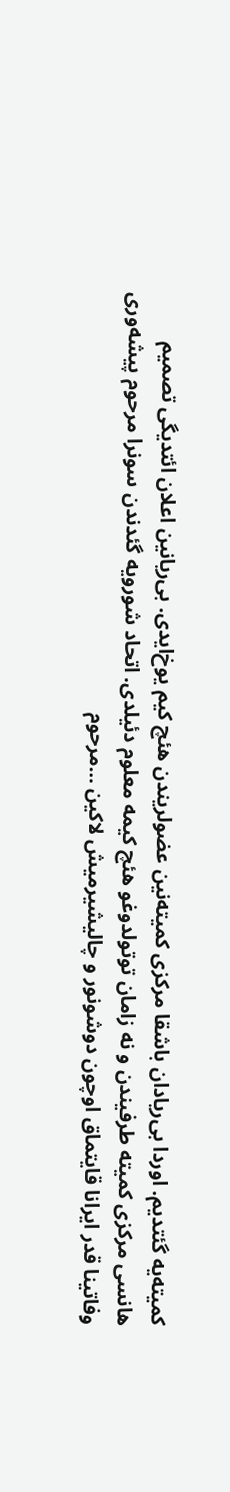كمیته‌یه گئتدیم. اوردا بی‌ریادان باشقا مركزی كمیته‌نین عضولریندن هئچ كیم یوخ‌ایدی. بی‌ریانین اعلان ائتدیگی تصمیم هانسی مركزی كمیته‌ طرفیندن و نه زامان توتولدوغو هئچ كیمه معلوم دئیلدی. اتحاد شورویه گئدندن سونرا مرحوم پیشه‌وری وفاتینا قدر ایرانا قایتماق اوچون دوشونور و چالیشیرمیش لاكین …مرحوم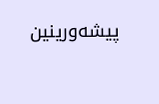پیشه‌ورینین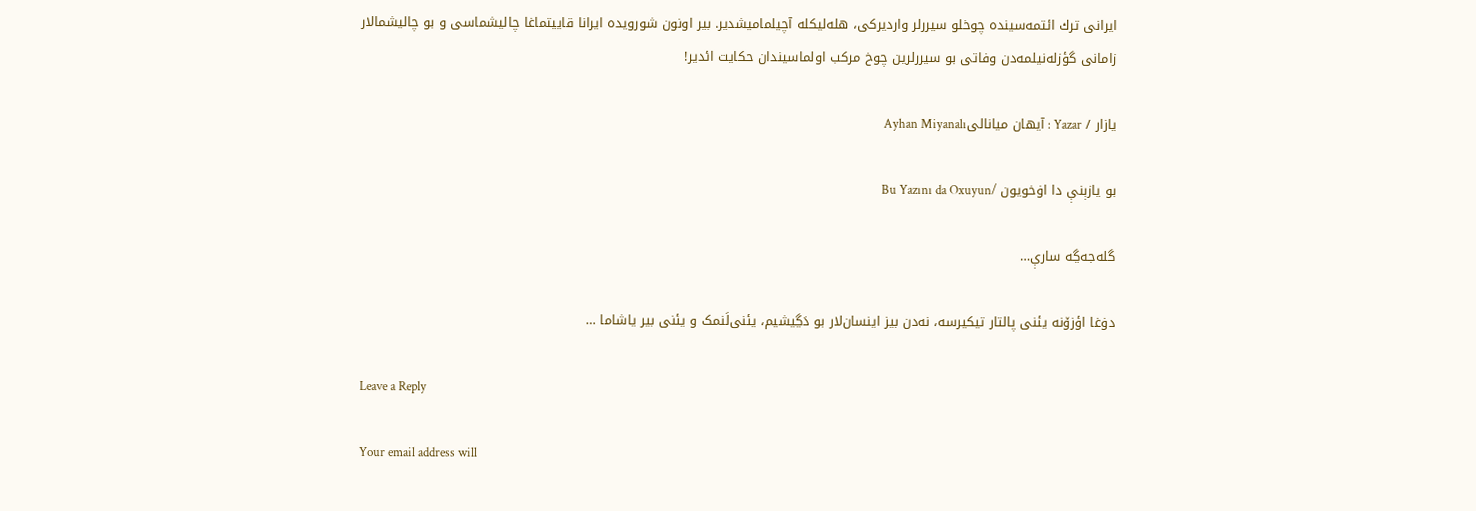ایرانی ترك ائتمه‌سینده چوخلو سیررلر واردیركی، هله‌لیكله آچیلمامیشدیر. بیر اونون شورویده ایرانا قاییتماغا چالیشماسی و بو چالیشمالار زامانی گؤزله‌نیلمه‌دن وفاتی بو سیررلرین چوخ مركب اولماسیندان حكایت ائدیر!

یازار / Yazar : آیهان میانالیAyhan Miyanalı

بو یازېنې دا اۏخویون /Bu Yazını da Oxuyun

گله‌جه‌ڲه سارې…

دۏغا اؤزۆنه یئنی پالتار تیکیرسه، نه‌دن بیز اینسان‌لار بو دَڲیشیم، یئنی‌لَنمک و یئنی بیر یاشاما …

Leave a Reply

Your email address will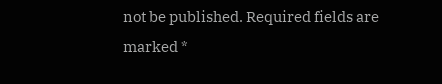not be published. Required fields are marked *